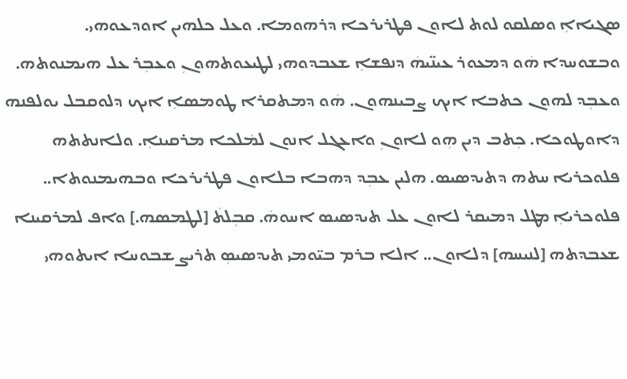ܣܓܝܐܐܼ ܘܣܠܩܘ ܠܘܬ ܠܐܘܢ ܦܛܪܝܪܟܐ ܕܪܗܘܡܐ. ܘܥܠ ܟܠܗܝܢ ܐܘܕܥܘܗܝ. ܘܒܫܘܚܕܐ ܗܿܘ ܕܡܥܘܪ ܥܝܢ̈ܝܗܿ ܕܢܦܫܐܼ ܫܥܒܕܘܗܝ ܠܛܝܥܘܬܗܘܢܼ ܘܥܒܼܪ ܥܠ ܗܝܡܢܘܬܗ. ܘܥܒܼܕ ܠܗܘܢ ܟܬܒܐ ܐܝܟ ܨܒܝܢܗܘܢ. ܗܿܘ ܕܡܬܩܪܐ ܛܘܡܣܐܼ ܐܝܟ ܕܠܘܩܒܠ ܝܘܠܦܢܗ ܕܐܘܛܘܟܐ. ܟܼܬܒ ܕܝܢ ܗܼܘ ܠܐܘܢܼ ܘܐܥܓܠ ܐܢܘܢ ܠܡܿܠܟܐ ܡܪܩܝܢܐܼ. ܘܠܐܢܬܬܗ ܦܠܘܟܪܝܐ ܚܬܗ ܕܬܝܕܣܝܣ. ܗܠܝܢ ܥܒܼܕ ܕܗܒܐ ܒܠܐܘܢ ܦܛܪܝܪܟܐ ܘܒܗܝܡܢܘܬܐ.. ܦܠܘܟܪܝܐܼ ܡܛܠ ܕܡܝܩܪ ܠܐܘܢ ܥܠ ܬܝܕܣܝܣ ܐܚܘܗܿ. ܩܒܼܠܬܿ [ܠܛܡܣܗ.] ܘܐܦ ܠܡܪܩܝܢܐ ܫܥܒܕܬܗ [ܠܢܝܚܗ] ܕܠܐܘܢ.. ܐܠܐ ܒܪܡ ܒܝ̈ܘܡܝ ܬܝܕܣܝܣܼ ܬܪܝܨ ܫܒܘܚܐ ܐܝܬܘܗܝ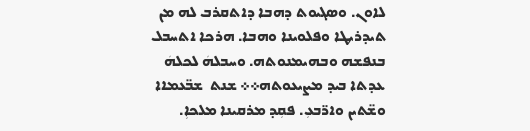ܠܐܘܢ. ܘܣܓܝܘܬ ܕܗܒܐ ܕܐܬܩܪܒ ܠܗ ܡܢ ܬܝܕܪܝܛܐ ܘܦܠܘܝܢܐ ܘܗܒܐ. ܗܪܟܐ ܐܬܚܒܠ ܒܢܦܫܗ ܘܒܗܝܡܢܘܬܗ. ܘܚܒܠܗܿ ܠܟܠܗܿ ܥܕܬܐ ܒܝܕ ܡܨܝܥܘܬܗ܀܀ ܫܢܬ  ܫܒ̈ܥܡܐܐ ܘܫ̈ܬܝܢ ܘܐܪ̈ܒܥܼ. ܦܩܼܕ ܡܪܩܝܢܐ ܡܠܟܐܼ.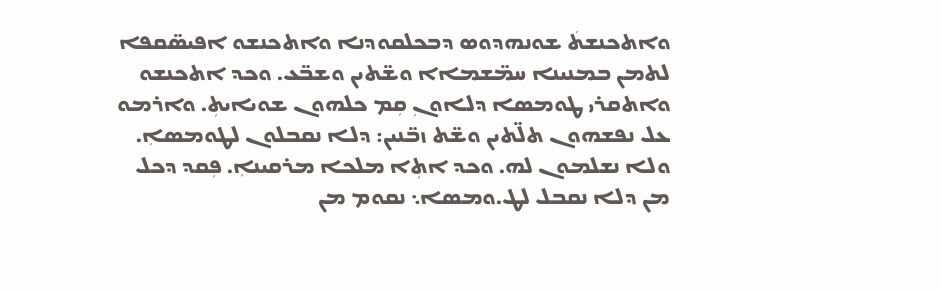ܘܐܬܟܢܫܬܿ ܫܘܢܗܕܘܣ ܕܒܟܠܩܘܕܢܐ ܘܐܬܟܢܫܘ ܐܦܝܣ̈ܩܦܐ ܠܬܡܢ ܒܡܢܝܢܐ ܚܡ̈ܫܡܐܐ ܘܫ̈ܬܝܢ ܘܫܒ̈ܥ. ܘܟܕ ܐܬܟܢܫܘ ܘܐܬܩܪܝ ܛܘܡܣܐ ܕܠܐܘܢܼ ܩܼܡ ܟܠܗܘܢ ܫܘܝܐܝܬܼ. ܘܐܪܡܘ ܥܠ ܢܦܫܗܘܢ ܬܠ̈ܬܝܢ ܘܫ̈ܬ ܙܒ̈ܢܝܢ: ܕܠܐ ܢܩܒܠܘܢ ܠܛܘܡܣܐܼ. ܘܠܐ ܢܫܠܡܘܢ ܠܗ. ܘܟܕ ܐܬܼܐ ܡܠܟܐ ܡܪܩܝܢܐܼ. ܦܼܩܕ ܕܟܠ ܡܢ ܕܠܐ ܢܩܒܠ ܠܛ.ܘܡܣܐ܆ ܢܩܘܡ ܡܢ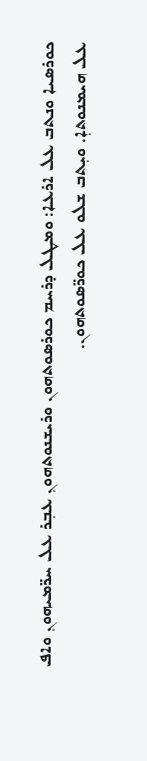ܟܘܪܣܝܐ ܘܢܬܒ ܥܠ ܐܪܥܐ: ܘܡܛܠ ܕܪܚܡ ܟܘܪܣܘܬܗܘܢ ܘܪܝܫܢܘܬܗܘܢܼ ܥܒܼܪ ܥܠ ܚܪ̈ܡܝܗܘܢܼ ܘܐܦ ܥܠ ܗܝܡܢܘܬܐܼ. ܘܝܼܬܒ ܫܠܘ ܥܠ ܟܘܪ̈ܣܘܬܗܘܢ.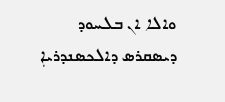ܘܐܠܐ ܐܢ ܒܠܚܘܕ ܕܝܣܩܪܣ ܕܐܠܟܣܢܕܪܝܐܼ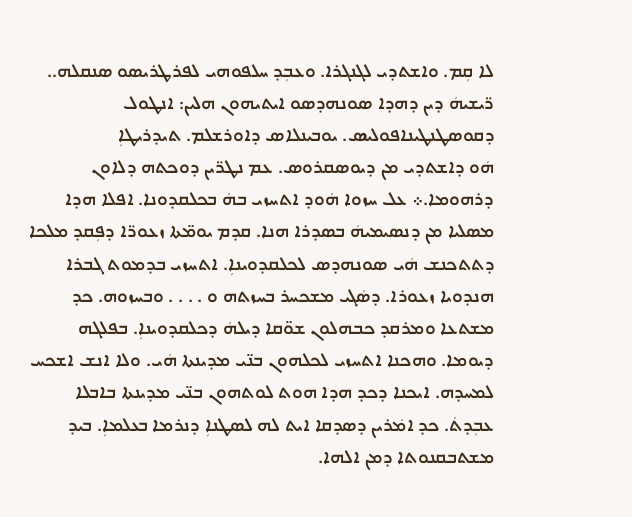ܠܐ ܩܼܡ. ܘܐܫܬܕܝ ܠܓܢܓܪܐ. ܘܥܒܼܕ ܚܠܦܘܗܝ ܠܦܪܛܪܝܣܘ ܣܢܩܠܗ.. ܪ̈ܝܫܝܗܿ ܕܝܢ ܕܗܕܐ ܣܘܢܗܕܣܘ ܐܝܬܝܗܘܢ ܗܠܝܢ: ܐܢܛܘܠ ܕܩܘܣܛܢܛܝܢܐܦܘܠܝܣ. ܝܘܒܝܢܠܐܣ ܕܐܘܪܫܠܡ. ܬܝܕܪܝܛܐܼ
ܗܿܘ ܕܐܫܬܕܝ ܡܢ ܕܝܘܣܩܪܘܣ. ܥܡ ܢܛܪ̈ܝܢ ܕܘܟܬܗ ܕܠܐܘܢ ܕܪܗܘܡܐ.܀ ܥܠ ܚܙܘܐ ܗܿܘܕ ܐܬܚܙܝ ܒܗܿ ܒܟܠܩܕܘܢܐ. ܐܦܠܐ ܗܕܐ ܡܣܠܝܐ ܡܢ ܕܢܣܝܡܝܗܿ ܒܣܕܪܐ ܗܢܐ. ܩܕܡ ܝܘܡ̈ܬܐ ܙܥܘܪ̈ܐ ܕܦܼܩܕ ܡܠܟܐ ܕܬܬܟܢܫ ܗܿܝ ܣܘܢܗܕܣ ܠܟܠܩܕܘܝܢܐܼ. ܐܬܚܙܝ ܒܕܡܘܬ ܓܒܪܐ ܗܢܕܘܝܐ ܙܥܘܪܐ. ܕܣܿܓܝ ܡܫܟܚܪ ܒܚܙܬܗ ܘ . . . . ܘܒܚܙܘܗ. ܟܕ ܡܫܬܥܐ ܘܡܪܩܕ ܟܒܗܠܘܢ ܫܘ̈ܩܐ ܕܝܠܗܿ ܕܟܠܩܕܘܝܢܐܼ. ܒܦܠܓܗ ܕܝܘܡܐ. ܘܗܟܢܐ ܐܬܚܙܝ ܠܟܠܗܘܢ ܒܢ̈ܝ ܡܕܝܢܬܐ ܗܿܝ. ܘܠܐ ܐܢܫ ܐܫܟܚ ܠܡܚܕܗ. ܐܝܟܢܐ ܕܟܕ ܗܕܐ ܗܘܬ ܠܘܬܗܘܢ ܒܢ̈ܝ ܡܕܝܢܬܐ ܒܐܒܠܐ ܥܒܼܕܬܿ. ܟܕ ܐܡܿܪܝܢ ܕܣܕܩܐ ܐܝܬ ܠܗ ܠܣܛܢܐܼ ܕܢܪܡܐ ܒܥܠܡܐܼ. ܒܝܕ ܡܫܬܒܩܢܘܬܐ ܕܡܢ ܐܠܗܐ.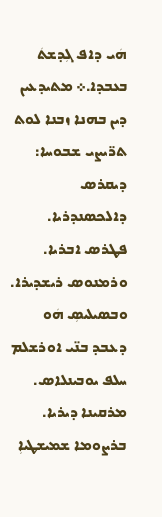ܗܿܝ ܕܐܦ ܓܼܕܫܬܿ ܒܥܒܕܐ.܀ ܡܬܝܕܥܝܢ ܕܝܢ ܒܗܢܐ ܙܒܢܐ ܠܘܬ ܬܪ̈ܝܨܝ ܫܒܘܚܐ: ܕܝܩܪܣ ܕܐܠܟܣܢܕܪܝܐ. ܦܛܪܣ ܐܒܪܝܐ. ܘܪܡܢܘܣ ܪܝܫܕܝܪܐ. ܘܒܣܝܠܝܣܼ ܗܿܘ ܕܥܒܕ ܒܢ̈ܝ ܐܘܪܫܠܡ ܚܠܦ ܝܘܒܝܢܠܐܣ. ܡܪܩܝܢܐ ܕܝܪܝܐ. ܒܪܨܘܡܐ ܫܡܝܫܛܝܐܼ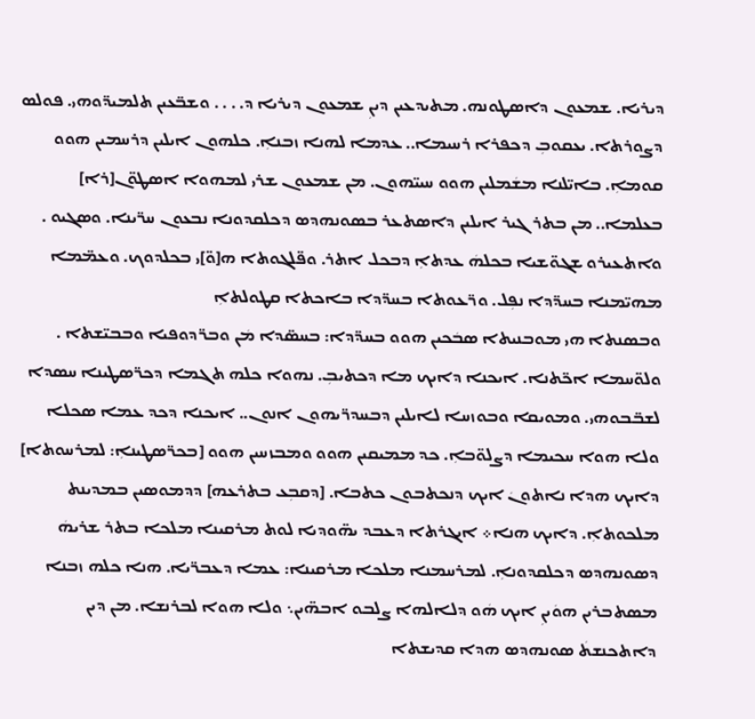ܕܝܪܝܐ. ܫܡܥܘܢ ܕܐܣܛܘܢܗ. ܡܬܝܕܥܝܢ ܕܝܢܼ ܫܡܥܘܢ ܕܝܪܝܐ ܕ. . . . ܘܫܒ̈ܥܝܢ ܬܠܡܝܕ̈ܘܗܝ. ܦܘܠܣ ܕܨܘܪܬܐ. ܝܥܩܘܒܼ ܕܟܦܪܐ ܪܚܝܡܐ.. ܥܕܡܐ ܠܗܢܐ ܙܒܢܐܼ. ܟܠܗܘܢ ܐܝܠܝܢ ܕܪܚܡܝܢ ܗܘܘ ܩܘܡܐܼ. ܒܐܝ̈ܠܢܐ ܡܫܿܡܠܝܢ ܗܘܘ ܚܝܝ̈ܗܘܢ. ܡܢ ܫܡܥܘܢ ܫܪܝ ܠܡܗܘܐ ܐܣܛܘ̈ܢ[ܪܐ] ܒܥܠܡܐ.. ܡܢ ܒܬܪ ܓܝܪ ܐܝܠܝܢ ܕܐܣܬܥܪ ܒܣܘܢܗܕܣ ܕܟܠܩܕܘܢܐ ܢܒܥܘܢ ܚܪ̈ܝܢܐ. ܘܣܓܝܘ . ܘܐܬܥܝܪܘ ܫܓܘ̈ܫܝܐ ܒܟܠܗܿ ܥܕܬܐܼ ܕܒܟܠ ܐܬܪ. ܘܦ̈ܠܓܘܬܐ ܗ[ܘ̈]ܝ ܒܟܠܕܘܟ. ܘܥܡ̈ܡܐ ܡܗܝ̈ܡܢܐ ܒܚܕ̈ܕܐ ܢܦܼܠ. ܘܪ̈ܥܘܬܐ ܒܚܕ̈ܕܐ ܒܐܟܬܐ ܩܛܘܠܬܐܼ
ܘܒܣܢܬܐ ܗܝ ܡܘܒܢܝܬܐ ܣܒܿܟܝܢ ܗܘܘ ܒܚܕ̈ܕܐ: ܒܚܣ̈ܕܐ ܡܿܢ ܘܒܪ̈ܕܘܦܝܐ ܘܒܒܝ̈ܫܬܐ . ܘܠܘ̈ܚܡܐ ܐܟ̈ܬܢܐ. ܐܝܟܢܐ ܕܐܝܟ ܡܐ ܕܟܬܝܒܼ. ܢܗܘܐ ܟܠܗ ܬܓܡܐ ܕܟܪ̈ܣܛܝܢܐ ܚܣܕܐ ܠܫܒ̈ܒܘܗܝ. ܘܡܘܝܩܐ ܘܒܘܙܚܐ ܠܐܝܠܝܢ ܕܒܚܕܪ̈ܝܗܘܢ ܐܢܘܢ.. ܐܝܟܢܐ ܕܟܕ ܥܡܐ ܣܟܠܐ ܘܠܐ ܗܘܐ ܚܟܝܡܐ ܕܨܠܘ̈ܒܐܼ. ܟܕ ܡܡܝܩܝܢ ܗܘܘ ܘܡܒܙܚܝܢ ܗܘܘ [ܒܟܪ̈ܣܛܝܢܐܼ: ܠܡܪܚܘܬܐ] ܕܐܝܟ ܗܕܐ ܢܐܬܘܢܿ ܐܝܟ ܕܢܟܬܒܘܢ ܟܬܒܐ. [ܕܩܒܼܥ ܒܬܪܥܗ] ܕܕܡܘܣܝܢ ܒܡܕܝܢܬ ܡܠܟܘܬܐܼ. ܕܐܝܟ ܗܢܐ܀ ܐܝܓܪܬܐ ܕܥܒܕ ܝܗ̈ܘܕܝܐ ܠܘܬ ܡܪܩܝܢܐ ܡܠܟܐ ܒܬܪ ܫܪܝܗܿ ܕܣܘܢܗܕܣ ܕܟܠܩܕܘܢܐܼ. ܠܡܪܚܡܢܐ ܡܠܟܐ ܡܪܩܝܢܐ: ܥܡܐ ܕܥܒܪ̈ܝܐ. ܗܢܐ ܟܠܗ ܙܒܢܐ ܡܣܬܒܪܝܢ ܗܘܿܝܢܼ ܐܝܟ ܗܿܘ ܕܠܐܠܗܐ ܨܠܒܘ ܐܒܗ̈ܝܢ܆ ܘܠܐ ܗܘܐ ܠܒܪܢܫܐ. ܡܢ ܕܝܢ ܕܐܬܟܢܫܬܿ ܣܘܢܗܕܣ ܗܕܐ ܩܕܝܫܬܐ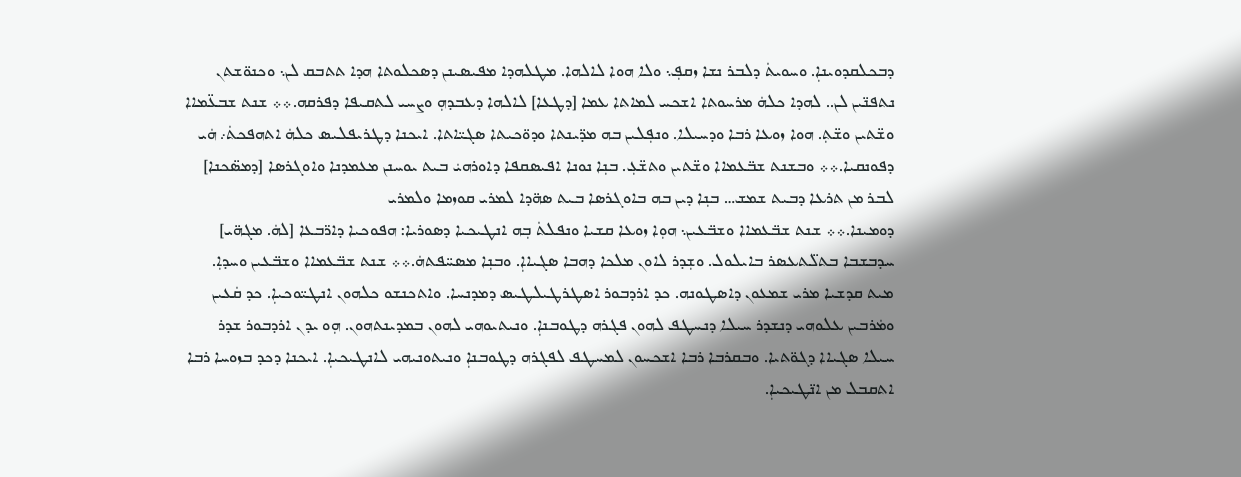ܕܒܟܠܩܕܘܝܢܐܼ. ܘܚܘܝܬܿ ܕܠܒܪ ܢܫܐ ܙܩܦܼ܆ ܘܠܐ ܗܘܐ ܠܐܠܗܐ. ܡܛܠܗܕܐ ܡܦܝܣܝܢܢ ܕܣܟܠܘܬܐ ܗܕܐ ܬܬܒܩ ܠܢ܆ ܘܟܢܘ̈ܫܬܢ ܢܬܦܢ̈ܝܢ ܠܢ.. ܠܗܕܐ ܟܠܗܿ ܡܪܚܘܬܐ ܐܫܟܚ ܠܡܐܬܐ ܥܡܐ [ܕܛܥܐ] ܠܐܠܗܐ ܕܥܒܕܗܼ ܘܨܚܝ ܠܬܩܝܦܐ ܕܦܪܩܗ.܀܀ ܫܢܬ ܫܒܥ̈ܡܐܐ ܘܫ̈ܬܝܢ ܘܫ̈ܬܼ. ܗܘܐ ܙܘܥܐ ܪܒܐ ܘܕܚܝܠܐ. ܘܢܦܼܠܝܢ ܒܗ ܡܕ̈ܝܢܬܐ ܘܕܘ̈ܟܝܬܐ ܣܓܝ̈ܐܬܐ. ܐܝܟܢܐ ܕܛܪܝܦܠܝܣ ܟܠܗܿ ܐܬܗܦܟܬܿ܇ ܗܿܝ ܕܦܘܢܩܝܐ.܀܀ ܘܒܫܢܬ ܫܒ̈ܥܡܐܐ ܘܫ̈ܬܝܢ ܘܬܫ̈ܥܼ. ܒܢܼܐ ܢܘܢܐ ܐܦܝܣܩܦܐ ܕܐܘܪܗܝܿ ܒܝܬ ܝܘܚܢܢ ܡܥܡܕܢܐ ܘܐܘܓܪܣܐ [ܕܡܣ̈ܟܢܐ] ܠܒܪ ܡܢ ܬܪܥܐ ܕܒܝܬ ܫܡܫ… ܒܢܼܐ ܕܝܢ ܒܗ ܒܐܘܓܪܣܐ ܒܝܬ ܣܗ̈ܕܐ ܠܡܪܝ ܩܘܙܡܐ ܘܠܡܪܝ
ܕܘܡܝܢܐ.܀܀ ܫܢܬ ܫܒ̈ܥܡܐܐ ܘܫܒ̈ܥܝܢ܆ ܗܘܼܐ ܙܘܥܐ ܩܫܝܐ ܘܢܦܠܬܿ ܒܼܗ ܐܢܛܝܟܝܐ ܕܣܘܪܝܐ: ܗܦܘܟܝܐ ܕܐܪ̈ܒܥܐ [ܠܗܿ. ܡܓܗ̈ܝ] ܚܕܒܫܒܐ ܒܬܠ̈ܬܥܣܪ ܒܐܝܠܘܠ. ܘܫܼܕܪ ܠܐܘܢ ܡܠܟܐ ܕܗܒܐ ܣܓܝܐܐܼ. ܘܒܢܼܐ ܡܣܚ̈ܦܬܗܿ.܀܀ ܫܢܬ ܫܒ̈ܥܡܐܐ ܘܫܒ̈ܥܝܢ ܘܚܕܐܼ. ܡܝܬ ܩܕܫܝܐ ܡܪܝ ܫܡܥܘܢ ܕܐܣܛܘܢܗ. ܟܕ ܐܪܕܒܘܪ ܐܣܛܪܛܝܠܛܝܣ ܕܡܕܢܚܐ. ܘܐܬܟܢܫܘ ܟܠܗܘܢ ܐܢܛܝ̈ܘܟܝܐܼ. ܟܕ ܩܿܥܝܢ ܘܡܿܪܒܝܢ ܥܠܘܗܝ ܕܢܫܕܪ ܚܝܠܐ ܕܢܚܛܦ ܠܗܘܢ ܦܓܪܗ ܕܛܘܒܢܐܼ. ܘܢܝܬܝܘܗܝ ܠܗܘܢ ܒܡܕܝܢܬܗܘܢ. ܗܼܘ ܝܕܢ ܐܪܕܒܘܪ ܫܕܪ ܚܝܠܐ ܣܓܝܐܐ ܕܓܘ̈ܬܝܐ. ܘܒܩܪܒܐ ܪܒܐ ܐܫܟܚܘܢ ܠܡܚܛܦ ܠܦܓܪܗ ܕܛܘܒܢܐܼ ܘܢܝܬܘܢܝܗܝ ܠܐܢܛܝܟܝܐܼ. ܐܝܟܢܐ ܕܟܕ ܒܙܘܚܐ ܪܒܐ ܐܬܩܒܠ ܡܢ ܐܢ̈ܛܝܟܝܐܼ.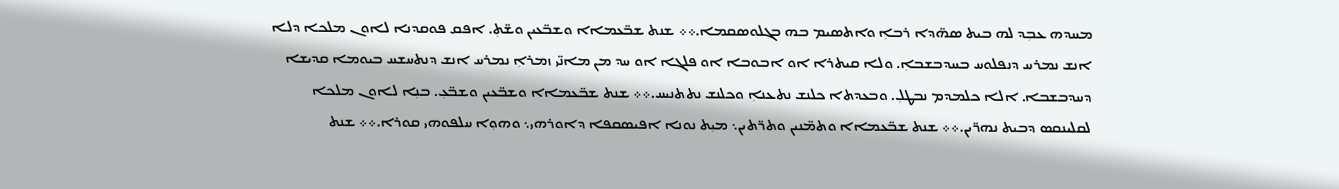ܡܚܕܗ ܥܒܼܕ ܠܗ ܒܝܬ ܣܗ̈ܕܐ ܪܒܐܼ ܘܐܬܣܝܡ ܒܗ ܒܓܠܘܣܩܡܐ.܀܀ ܫܢܬ ܫܒ̈ܥܡܐܐ ܘܫܒ̈ܥܝܢ ܘܫ̈ܬܼ. ܐܦܩ ܦܘܩܕܢܐ ܠܐܘܢ ܡܠܟܐ ܕܠܐ ܐܢܫ ܢܡܪܚ ܕܢܦܠܘܚ ܒܚܕܒܫܒܐܼ. ܘܠܐ ܩܝܬܪܐ ܐܘ ܐܒܘܒܐ ܐܘ ܦܠܓܐ ܐܘ ܚܕ ܡܢ ܡܐܢ̈ܝ ܙܡܪܐܼ ܢܡܪܚ ܐܢܫ ܕܢܬܚܫܚ ܒܝܘܡܐ ܩܕܝܫܐ ܕܚܕܒܫܒܐ. ܐܠܐ ܟܠܡܕܡ ܢܒܛܠܼ. ܘܒܥܕܬܐ ܟܠܢܫ ܢܬܥܢܐܼ ܘܟܠܢܫ ܢܬܬܢܝܚ.܀܀ ܫܢܬ ܫܒ̈ܥܡܐܐ ܘܫܒ̈ܥܝܢ ܘܫܒ̈ܥܼ. ܒܢܼܐ ܠܐܘܢ ܡܠܟܐ ܠܩܠܝܢܩܣ ܕܒܝܬ ܢܗܪ̈ܝܢ.܀܀ ܫܢܬ ܫܒ̈ܥܡܐܐ ܘܬܡ̈ܢܝܢ ܘܬܪ̈ܬܝܢ܆ ܡܝܼܬ ܢܘܢܐ ܐܦܝܣܩܦܐ ܕܐܘܪܗܝ܆ ܘܗܘܼܐ ܚܠܦܘܗܝ ܩܘܪܐ.܀܀ ܫܢܬ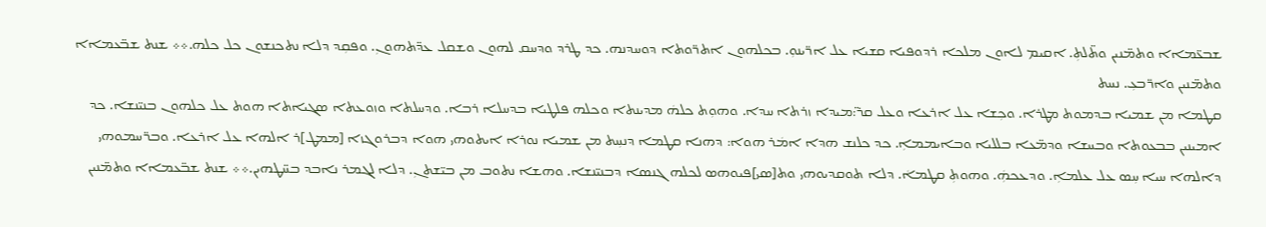ܫܒܥ̈ܡܐܐ ܘܬܡ̈ܢܝܢ ܘܬ̈ܠܬܼ. ܐܩܝܡ ܠܐܘܢ ܡܠܟܐ ܪܕܘܦܝܐ ܩܫܝܐ ܥܠ ܐܪ̈ܝܢܘܼ. ܒܟܠܗܘܢ ܐܬܪ̈ܘܬܐ ܕܘܚܕܢܗ. ܟܕ ܛܪܕ ܘܕܚܩ ܠܗܘܢ ܘܫܩܠ ܥܕ̈ܬܗܘܢܼ. ܘܦܩܼܕ ܕܠܐ ܢܬܟܢܫܘܢ ܟܠ ܟܠܗ.܀܀ ܫܢܬ ܫܒ̈ܥܡܐܐ ܘܬܡ̈ܢܝܢ ܘܐܪ̈ܒܥܼ. ܢܚܬ
ܩܛܡܐ ܡܢ ܫܡܝܐ ܒܕܡܘܬ ܡܛܪܐ. ܘܟܼܫܐ ܥܠ ܐܪܥܐ ܘܥܠ ܩܪ:̈ܡܝܕܐ ܙܪܬܐ ܚܕܐ. ܘܗܘܼܬ ܟܠܗܿ ܡܕܝܢܬܐ ܘܟܠܗ ܦܠܛܝܐ ܒܕܚܠܐ ܪܒܐ. ܘܕܚܠܬܐ ܘܙܘܥܬܐ ܣܓܝܐܬܐ ܗܘܬ ܥܠ ܟܠܗܘܢ ܒܢܝ̈ܢܫܐ. ܟܕ ܐܡܝܢܝܢ ܒܒܥܘܬܐ ܘܒܚܫܐ ܘܕܡ̈ܥܐ ܒܠܠܝܐ ܘܒܐܝܡܡܐܼ. ܟܕ ܟܠܢܫ ܗܕܐ ܐܡܿܪ ܗܘܐ: ܕܗܢܐ ܩܛܡܐ ܕܢܚܼܬ ܡܢ ܫܡܝܐ ܢܘܪܐ ܐܝܬܘܗܝ ܗܘܐ ܕܒܪܘܓܙܐ [ܡܡܛ]ܪ ܐܠܗܐ ܥܠ ܐܪܥܐ. ܘܒܪ̈ܚܡܘܗܝ ܕܐܠܗܐ ܚܝܐ ܚܼܣ ܥܠ ܥܠܡܐܼ. ܘܕܥܟܗܼܿ. ܘܗܘܬܼ ܩܛܡܐܿ. ܕܠܐ ܬܘܩܕܝܘܗܝ ܘܬ[ܣܝ]ܦܝܘܗܣ ܠܟܠܗ ܓܢܣܐ ܕܒܢܝ̈ܢܫܐ. ܘܗܫܐ ܢܬܘܒ ܡܢ ܒܝ̈ܫܬܢܼ. ܕܠܐ ܠܓܡܪ ܢܐܒܕ ܒܚ̈ܛܗܝܢ.܀܀ ܫܢܬ ܫܒ̈ܥܡܐܐ ܘܬܡ̈ܢܝܢ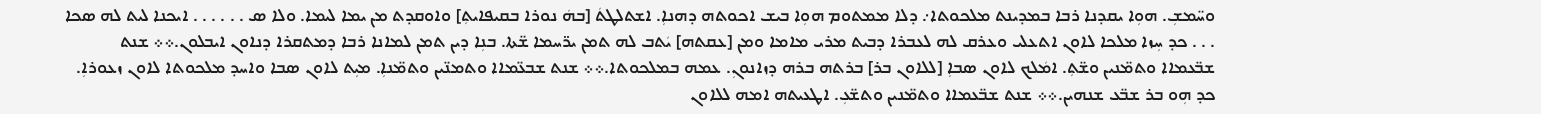ܘܚ̈ܡܫܼ. ܗܘܼܐ ܝܩܕܢܐ ܪܒܐ ܒܡܕܝܢܬ ܡܠܟܘܬܐ܇ ܕܠܐ ܡܡܬܘܡ ܗܘܼܐ ܒܝܫ ܐܟܘܬܗ ܕܗܢܐܼ. ܐܫܬܠܛܬܿ [ܒܗܿ ܢܘܪܐ ܒܩܝܦܐܝܬܼ] ܘܐܘܩܕܬ ܡܢ ܝܡܐ ܠܝܡܐ. ܘܠܐ ܣ . . . . . . ܐܝܟܢܐ ܠܝܬ ܠܗ ܣܟܐ . . . ܟܕ ܚܼܙܐ ܡܠܟܐ ܠܐܘܢ ܐܬܥܠܝ ܘܥܪܩ ܠܗ ܠܥܒܪܐ ܕܒܝܬ ܡܪܝ ܡܐܡܐ ܘܡܢ [ܥܩܬܗ] ܝܿܬܒ ܠܗ ܬܡܢ ܝܪ̈ܚܡܐ ܫ̈ܬܐ. ܒܢܼܐ ܕܝܢ ܬܡܢ ܠܡܐܢܐ ܪܒܐ ܕܡܬܩܪܐ ܕܢܐܘܢ ܐܝܒܠܘܢ.܀܀ ܫܢܬ ܫܒ̈ܥܡܐܐ ܘܬܡ̈ܢܝܢ ܘܫ̈ܬܼ. ܐܡܿܠܟ ܠܐܘܢ ܣܒܐܼ [ܠܠܐܘܢ ܒܪ] ܒܪܬܗ ܒܪܗ ܕܙܐܢܘܢܼ. ܥܡܗ ܒܡܠܟܘܬܐ.܀܀ ܫܢܬ ܫܒܥ̈ܡܐܐ ܘܬܡܢ̈ܝܢ ܘܬܡ̈ܢܐܼ. ܡܝܼܬ ܠܐܘܢ ܣܒܐ ܘܐܚܕ ܡܠܟܘܬܐ ܠܐܘܢ ܙܥܘܪܐܼ. ܟܕ ܗܼܘ ܒܪ ܫܒ̈ܥ ܫܢܗܝܢ.܀܀ ܫܢܬ ܫܒ̈ܥܡܐܐ ܘܬܡ̈ܢܝܢ ܘܬܫ̈ܥܼ. ܐܛܥܝܬܗ ܐܡܗ ܠܠܐܘܢ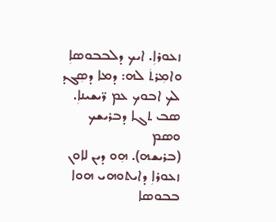ܙܥܘܪܐܼ. ܐܝܟ ܕܠܒܒܘܣܐܼ ܘܐܡܼܪܬܿ ܠܗ: ܕܡܐ ܕܣܼܓܕ ܠܟ ܐܒܘܟ ܥܡ ܪ̈ܝܫܝܢܐܼ. ܣܒ ܬܓܐ ܕܒܪܝܫܟ ܘܣܡ
(ܒܪܝܫܗ). ܗܼܘ ܕܝܢ ܠܐܘܢ ܙܥܘܪܐܼ ܕܐܝܬܘܗܝ ܗܘܐ ܒܒܘܣܐ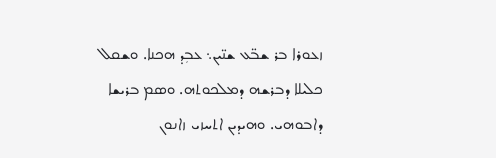ܙܥܘܪܐ ܒܪ ܫܒ̈ܥ ܫܢ̈ܝܢ܆ ܥܒܼܕ ܗܟܢܐ. ܘܫܩܠ ܟܠܝܠܐ ܕܒܪܫܗ ܕܡܠܟܘܬܗ. ܘܣܡ ܒܪܝܫܐ ܕܐܒܘܗܝ. ܘܗܝܕܝܢ ܐܬܚܙܝ ܙܐܢܘܢ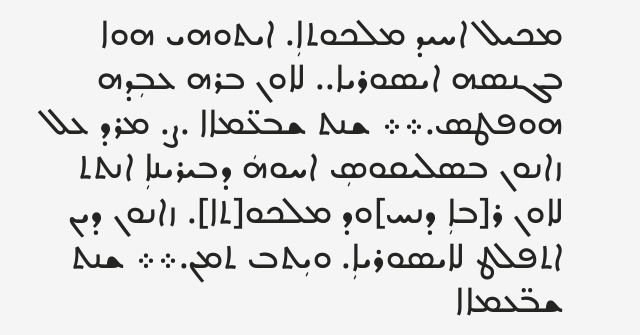ܡܟܝܠ ܐܚܝܕ ܡܠܟܘܬܐܼ. ܐܝܬܘܗܝ ܗܘܐ ܒܓܢܣܗ ܐܝܣܘܪܝܐ.. ܠܐܘܢ ܒܪܗ ܥܒܼܕܗ ܗܘܦܛܣ.܀܀ ܫܢܬ ܫܒܥ̈ܡܐܐ .ܨ. ܡܪܕ ܥܠ ܙܐܢܘܢ ܒܣܠܝܩܘܣܼ ܐܚܘܗܿ ܕܒܝܪܝܢܐܼ ܐܢܬܬ ܠܐܘܢ ܪ[ܒܐܼ ܕܢܚ]ܘܕ ܡܠܟܘ[ܬܐ]. ܙܐܢܘܢ ܕܝܢ ܐܬܦܠܛ ܠܐܝܣܘܪܝܐܼ. ܘܝܼܬܒ ܬܡܢ.܀܀ ܫܢܬ ܫܒ̈ܥܡܐܐ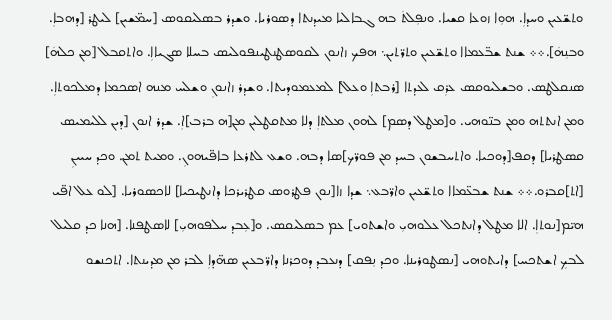ܘܬܫ̈ܥܝܢ ܘܚܕܐܼ. ܗܘܼܐ ܙܘܥܐ ܩܫܝܐ. ܘܢܦܼܠܬܿ ܒܗ ܓܒܐܠܝܐ ܡܝܕܢܬܐ ܕܣܘܪܝܐ. ܘܫܕܪ ܒܣܠܝܩܘܣ [ܚܡ̈ܫܝܢ] ܠܝܛܪ [ܕܗܒܐܼ. ܘܒܢܼܗܿ].܀܀ ܫܢܬ ܫܒ̈ܥܡܐܐ ܘܬܫ̈ܥܝܢ ܘܬܪ̈ܬܝܢ܆ ܗܦܟ ܙܐܢܘܢ ܠܩܘܣܛܢܛܝܢܦܘܠܝܣ ܒܚܠܐ ܣܓܝܐܐܼ. ܘܐܬܩܒܠ [ܡܢ ܟܠܗܿ] ܣܢܩܠܛܣ. ܘܒܫܠܝܘܩܣ ܥܪܼܩ ܠܥܕܬܐ [ܪܒܬܐܼ ܘܥܠ] ܠܡܥܡܘܕܝܬܐ. ܘܫܕܪ ܙܐܢܘܢܼ ܘܫܠܚ ܡܢܗ ܐܣܟܡܐ ܕܡܠܟܘܬܐܼ. ܘܡܢ ܐܢܬܬܗ ܘܡܢ ܒܢ̈ܘܗܝ. ܘ[ܡܛܠ ܕܣܡ] ܠܗܘܢ ܡܠܬܐܼ ܕܠܐ ܡܬܩܛܠܝܢ ܡܢ[ܗ ܒܪܒ]ܐܼ. ܫܕܪ ܐܢܘܢ [ܕܝܢ ܠܠܝܡܝܣ ܩܣܛܪܝܐ] ܕܩܦ[ܕܘܟܝܐ. ܘܐܬܚܒܫܘܢ ܒܚܕ ܡܢ ܦܘܪ̈ܟ]ܣܐ ܕܒܗ. ܘܫܥ ܠܬܪܥܐ ܒܐܦ̈ܝܗܘܢܼ. ܘܡܝܬ ܬܡܢ. ܘܟܕ ܚܝܝܢܼ [ܐܬ]ܩܒܪܘ.܀܀ ܫܢܬ ܫܒܥ̈ܡܐܐ ܘܬܫ̈ܥܝܢ ܘܐܪ̈ܒܥ܆ ܫܕܐ ܙܐ[ܢܘܢ ܦܛܪܘܣ ܩܛܪܝܪܟܐ ܕܐܢܛܝܟܝܐ] ܠܐܟܣܘܪܝܐ. [ܠܘ ܥܠ ܐܦ̈ܝ ܗܝ̈ܡ[ܢܘܬܐܼ. ܐܠܐ ܡܛܠ ܕܐܢܬܟܠ ܥܠܘܗܝܼ ܘܐܫܬܘܝ] ܥܡ ܒܣܠܝܩܣ. ܘ[ܥܼܒܕ ܚܠܦܘܗܝܼ] ܠܐܣܛܦܢܐ. [ܗܢܐ ܟܕ ܩܠܝܠ ܠܒܟܼ ܐܫܬܟܚ] ܕܐܝܬܘܗܝ [ܢܣܛܘܪܝܢܐ. ܘܟܕ ܢܼܦܩ] ܕܢܥܒܕ ܕܘܟܪܢܐ ܕܐܪ̈ܒܥܝܢ ܣܗ̈ܕܐܼ ܠܒܪ ܡܢ ܡܕܝܢܬܐ. ܐܬܟܢܫܘ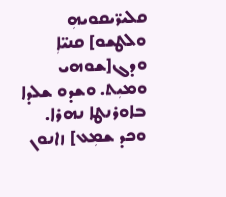ܩܠܝܪ̈ܝܩܘܝܗܼ ܘܠܛܫܘ] ܩܢܝ̈ܐܼ ܘܕܓ[ܫܘܗܝ ܘܡܝܼܬ. ܘܫܕܘ ܫܠܕܐ ܒܐܘܪܢܛܐ ܢܗܪܐ. ܘܟܕ ܫܡܼܥ] ܙܐܢܘܢ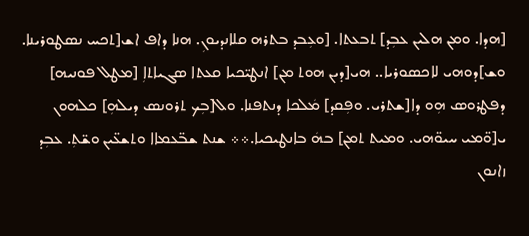[ܗܕܐ. ܘܡܢ ܗܠܝܢ ܥܒܼܕ] ܬܒܥܬܐ. [ܘܥܼܒܕ ܒܬܪܗ ܩܠܐܢܕܝܘܢܼ. ܗܢܐ ܕܐܦ ܐܫ[ܬܟܚ ܢܣܛܘܪܝܢܐ. ܘܫ]ܕܘܗܝ ܠܐܟܣܘܪܝܐ.. ܗܝ[ܕܝܢ ܗܘܬ ܡܢ] ܐܢܛܝ̈ܟܝܐ ܩܥܬܐ ܣܓܝܐܬܐܼ [ܡܛܠ ܦܘܢܝܗ] ܕܦܛܪܘܣ ܗܼܘ ܕܐ[ܫܬܪܝ. ܘܦܼܩܕ] ܡܿܠܟܐ ܕܢܬܦܢܐ. ܘܠ[ܒܼܟ ܬܪܘܢܣ ܕܝܠܗܼ] ܟܠܗܘܢ ܝ[ܘ̈ܡܝ ܚܝܘ̈ܗܝ. ܘܡܝܬ ܬܡܢ] ܒܗܿ ܒܐܢܛܝܟܝܐ.܀܀ ܫܢܬ ܫܒ̈ܥܡܐܐ ܘܬܫܥ̈ܝܢ ܘܫ̈ܬܼ. ܥܒܼܕ ܙܐܢܘܢ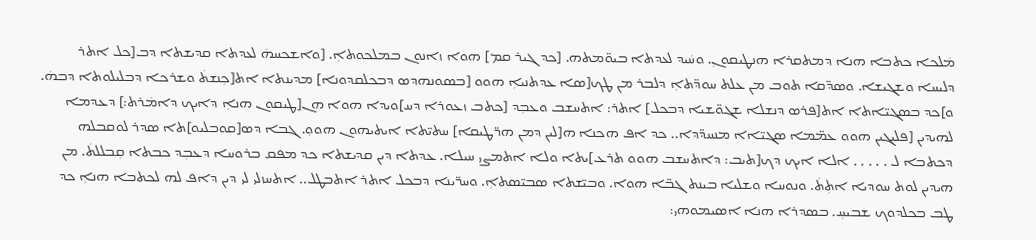ܡܿܠܟܐ ܟܬܒܐ ܗܢܐ ܕܡܬܩܪܐ ܗܢܛܝܩܘܢܼ. ܘܚܿܝܕ ܠܥܕܬܐ ܒܝܘ̈ܡܬܗ. [ܟܕ ܓܝܪ ܩܡ] ܗܘܐ ܙܐܢܘܢ ܒܡܠܟܘܬܐܼ. [ܘܐܫܟܚܗܿ ܠܥܕܬܐ ܩܕܝܫܬܐ ܕܒ[ܟܠ ܐܬܪ ܕܠܝܚܐ ܘܫܓܝܫܐ. ܘܣܕ̈ܩܐ ܬܘܒ ܡܢ ܥܠܬ ܚܘܕ̈ܬܐܼ ܕܠܒܪ ܡܢ ܛܟ[ܣܐ ܥܕܬܢܝܐܼ ܗܘܘ [ܒܣܘܢܗܕܣ ܕܒܟܠܩܕܘܢܐ] ܡܕܝܢܬܐ ܐܬ[ܟܼܢܫܬܿ ܘܫܪܟܐ ܕܒܠܝܠܘܬܐ ܕܒܗܿ. ܘ]ܟܕ ܒܣܓܝ̈ܐܬܐ ܐܬ[ܦܪܣ ܕܢܫܠܐ ܫܓܘ̈ܫܝܐ ܕܒܟܠ] ܐܬܪ: ܐܬܚܫܒ ܘܥܒܼܕ [ܟܬܒ ܙܥܘܪܐ ܕܚ]ܘܝܕܐ ܗܘܐ ܗܢ[ܛܝܩܘܢ ܗܢܐܼ ܕܐܝܟ ܕܐܡܿܪܬ:] ܕܥܕܡܐ ܠܗܝܕܝܢ [ܦܠܝܓܝܢ ܗܘܘ ܥܡ̈ܡܐ ܣܓܝ̈ܐܐ ܡܢܚܕ̈ܕܐ.. ܟܕ ܐܦ ܗܟܢܐ ܗ[ܠܝܢ ܕܡܢ ܗܪ̈ܛܝܩܐ] ܚܬܝ̈ܬܐ ܐܝܬܝܗܘܢ ܗܘܘܼ. ܓܒܐ ܕܣ[ܩܘܒܠܝܘ]ܬܐ ܣܕܪ ܠܘܩܒܠܗ ܕܟܬܒܐ ܠ . . . . . ܐܠܐ ܐܝܟ ܕܟ[ܬܝܒ: ܕܐܬܚܫܒ ܗܘܘ ܬܪܥ]ܝܬܐ ܘܠܐ ܐܬܡܨܝ ܚܝܠܐ. ܥܕܬܐ ܕܝܢ ܩܕܝܫܬܐ ܟܕ ܡܦܩ ܒܪܘܚܐ ܕܥܒܼܕ ܟܒܬܐ ܩܼܒܠܠܬܿ. ܡܢ ܗܝܕܝܢ ܠܘܬ ܚܘܕܝܐ ܐܬܼܬܿ. ܘܢܘܚܐ ܘܫܠܝܐ ܒܝܢܬ ܓܒ̈ܐ ܗܘܐ. ܘܒܝ̈ܫܬܐ ܣܒܝ̈ܣܬܐܼ. ܘܚܪ̈ܝܢܐ ܕܒܟܠ ܐܬܪ ܐܬܒܛܠ.. ܐܬܚܙܠܝ ܠܝ ܕܝܢ ܕܐܦ ܠܗ ܠܟܬܒܐ ܗܢܐܼ ܟܕ ܛܒ ܒܟܠܕܘܟ ܫܒܝܚܼ. ܒܣܕܪܐ ܗܢܐ ܐܣܝܡܘܗܝ: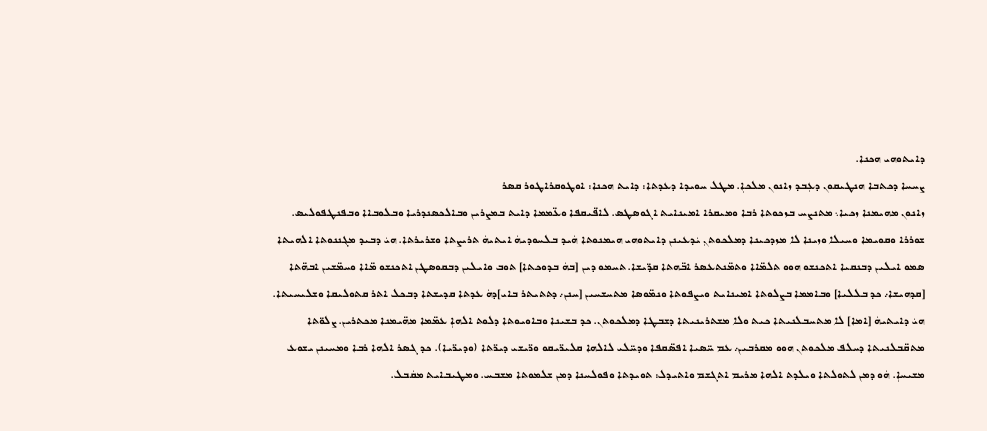ܕܐܝܬܘܗܝ ܗܟܢܐ.
ܨܚܚܐ ܕܟܬܒܐ ܗܢܛܝܩܘܢ ܕܥܼܒܕ ܙܐܢܘܢ ܡܠܟܐܼ. ܡܛܠ ܚܘܝܕܐ ܕܥܕܬܐ: ܕܐܝܬ ܗܟܢܐ: ܐܘܛܘܩܪܐܛܘܪ ܩܣܪ
ܙܐܢܘܢ ܡܗܝܡܢܐ ܙܟܝܐ܆ ܡܬܢܨܚ ܒܙܟܘܬܐ ܪܒܐ ܘܡܝܩܪܐ ܐܡܝܢܐܝܬ ܐܓܘܣܛܣ. ܠܐܦ̈ܝܩܦܐ ܘܥ̈ܡܡܐ ܕܐܝܬ ܒܡܨܪܝܢ ܘܒܐܠܟܣܢܕܪܝܐ ܘܒܠܘܒܐܐ ܘܒܦܢܛܦܘܠܝܣ. ܫܘܪܪܐ ܘܩܘܝܡܐ ܘܚܝܠܐ ܘܙܝܢܐ ܠܐ ܡܙܕܟܝܢܐ ܕܡܠܟܘܬܢܼ ܝܿܕܥܝܢܢ ܕܐܝܬܘܗܝ ܗܝܡܢܘܬܐ ܗܿܝܕ ܒܠܚܘܕܝܗܿ ܐܝܬܝܗܿ ܬܪܝܨܬܐ ܘܫܪܝܪܬܐ. ܗܝܿ ܕܒܝܕ ܡܓܢܢܘܬܐ ܐܠܗܝܬܐ ܣܡܘ ܐܝܠܝܢ ܕܒܢܩܝܐ ܐܬܟܢܫܘ ܗܘܘ ܬܠܡ̈ܐܐ ܘܬܡ̈ܢܬܥܣܪ ܐܒ̈ܗܬܐ ܩܕ̈ܝܫܐ. ܬܚܡܘ ܕܝܢ [ܒܗܿ ܒܕܘܟܬܐ] ܬܘܒ ܘܐܝܠܝܢ ܕܒܩܘܣܛܢ ܐܬܟܢܫܘ ܡ̈ܐܐ ܘܚܡ̈ܫܝܢ ܐܒܗ̈ܬܐ [ܩܕܗܝܫܐ܇ ܟܕ ܒܠܠܝܐ] ܘܒܐܡܡܐ ܒܨܠܘܬܐ ܐܡܝܢܐܝܬ ܘܝܨܦܘܬܐ ܘܢܡ̈ܘܣܐ ܡܬܚܫܚܝܢ [ܚܢܢ܇ ܕܬܬܝܬܪ ܒܐܝ]ܕܗܿ ܥܕܬܐ ܩܕܝܫܬܐ ܕܒܟܠ ܐܬܪ ܩܬܘܠܝܩܐ ܘܫܠܝܚܝܬܐ. ܗܝܿ ܕܐܝܬܝܗܿ [ܐܡܐ] ܠܐ ܡܬܚܒܠܢܝܬܐ ܟܝܬ ܘܠܐ ܡܫܬܪܝܢܝܬܐ ܕܫܒܛܐ ܕܡܠܟܘܬܢ. ܟܕ ܒܫܝܢܐ ܘܒܐܘܝܘܬܐ ܕܠܘܬ ܐܠܗܐܼ ܥܡ̈ܡܐ ܡܗ̈ܝܡܢܐ ܡܟܬܪܝܢ. ܨܠܘ̈ܬܐ ܡܬܩ̈ܒܠܢܝܬܐ ܕܚܠܦ ܡܠܟܘܬܢ ܗܘܘ ܡܩܪܒܝܢ܇ ܥܡ ܚ̈ܣܝܐ ܐܦܣ̈ܩܦܐ ܘܕܚ̈ܠܝ ܠܐܠܗܐ ܩܠܝܪ̈ܝܩܘ ܘܪ̈ܝܫܝ ܕܝܪ̈ܬܐ (ܘܕܝܪ̈ܝܐ). ܟܕ ܓܣܪ ܐܠܗܐ ܪܒܐ ܘܡܚܝܢܢ ܝܫܘܥ ܡܫܝܚܐܼ. ܗܿܘ ܕܡܢ ܠܬܘܠܬܐ ܘܝܠܕܬ ܐܠܗܐ ܡܪܝܡ ܐܬܓܫܡ ܘܐܬܝܕܠ: ܬܘܝܕܬܐ ܘܦܘܠܚܢܐ ܕܡܢ ܫܠܡܘܬܐ ܡܫܒܚ. ܘܡܛܝܒܐܝܬ ܡܩܿܒܠ.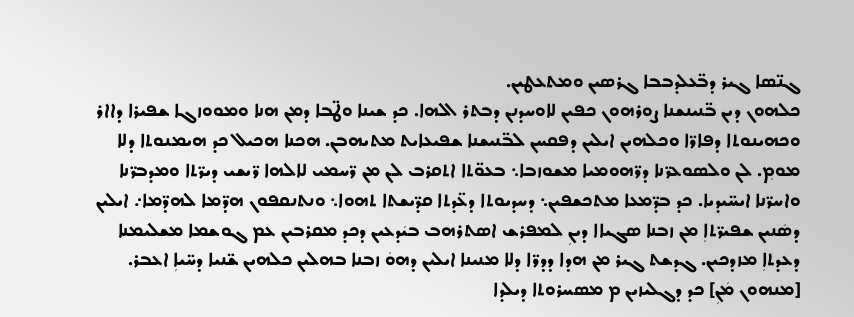ܓܢ̈ܣܐ ܓܝܪ ܕܒ̈ܥܠܕܒܒܐ ܓܪܣܝܢ ܘܡܬܥܛܝܢ.
ܟܠܗܘܢ ܕܝܢ ܒ̈ܢܝܢܫܢܐ ܨܘܪܗܘܢ ܟܦܝܢ ܠܐܘܚܕܢܢ ܕܒܬܪ ܐܠܗܐ. ܟܕ ܫܝܢܐ ܘܛ̈ܒܐ ܕܡܢ ܗܢܐ ܘܡܘܘܙܓܐ ܫܦܝܪܐ ܕܐܐܪ ܘܟܗܝܢܘܬܐ ܕܦܐܪ̈ܐ ܘܟܠܗܝܢ ܐܝܠܝܢ ܕܦܩܚܢ ܠܒ̈ܢܝܫܢܐ ܫܦܝܥܐܝܬ ܡܬܝܗܒܢ. ܗܟܢܐ ܗܟܝܠ ܟܕ ܗܝܡܢܘܬܐ ܕܠܐ ܡܘܡܼ. ܠܢ ܘܠܣܘܥܪ̈ܢܐ ܕܪ̈ܗܘܡܝܐ ܡܫܘܙܒܐ܆ ܒܥܘ̈ܬܐ ܐܬܩܪܒ ܠܢ ܡܢ ܪ̈ܚܡܝ ܠܐܠܗܐ ܪ̈ܝܫܝ ܕܝܪ̈ܬܐ ܘܡܕܒܪ̈ܢܐ ܘܐܚܪ̈ܢܐ ܐܝܚ̈ܝܕܝܐ. ܟܕ ܒܕ̈ܡܥܐ ܡܬܟܫܦܝܢ܆ ܕܚܕܝܘܬܐ ܕܥ̈ܕܬܐ ܩܕ̈ܝܫܬܐ ܬܗܘܐ܆ ܘܢܬܢܩܦܘܢ ܗܕ̈ܡܐ ܠܗܕ̈ܡܐ܇ ܐܝܠܝܢ ܕܣܿܢܝܢ ܫܦܝܪ̈ܬܐܼ ܡܢ ܙܒܢܐ ܣܓܝܐܐ ܕܝܢܼ ܠܡܦܪܫ ܐܣܬܪܗܒ ܒܝܿܕܥܝܢ ܕܟܕ ܡܩܪܒܝܢ ܥܡ ܓܘܫܡܐ ܡܫܠܝܡܢܐ ܕܥܕܬܐܼ ܡܙܕܟܝܢ. ܓܕܫܬ ܓܝܪ ܡܢ ܗܕܐ ܕܕܪ̈ܐ ܕܠܐ ܡܢܝܢܐ ܐܝܠܝܢ ܕܗܘܿ ܙܒܢܐ ܒܗܠܝܢ ܟܠܗܝܢ ܫ̈ܢܝܐ ܕܚ̈ܝܐܼ ܐܥܒܪ. [ܡܢܗܘܢ ܡܿܢܼ] ܟܕ ܕܓܠܝܙܝܢ ܡ ܡܣܚܪܘܬܐ ܕܝܠܕܐ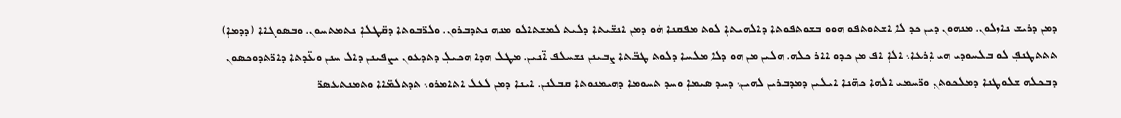ܕܡܢ ܕܪܝܫ ܢܐܙܠܘܢ. ܡܢܗܘܢ ܕܝܢ ܟܕ ܠܐ ܐܫܬܘܬܦܘ ܗܘܘ ܒܫܘܬܦܘܬܐ ܕܐܠܗܝܬܐܼ ܠܘܬ ܡܦܩܢܐ ܗܿܘ ܕܡܢ ܐܢܫ̈ܝܬܐ ܕܠܝܬ ܠܡܫܬܐܠܘ ܡܢܗ ܢܬܕܒܪܘܢ. ܘܠܪ̈ܒܘܬܐ ܕܩ̈ܛܠܐܼ ܢܬܡܬܚܘܢ. ܘܒܣܘܓܐܐ (ܕܕܡܐܼ) ܬܬܬܛܢܦܼ ܠܘ ܒܠܚܘܕܝ ܗܝ ܐܼܪܥܐ܆ ܐܠܐܼ ܐܦ ܡܢ ܟܕܘ ܐܐܪ ܟܠܗ. ܗܠܝܢ ܡܢ ܗܘ ܕܠܐ ܡܠܚܐ ܕܠܘܬ ܛܒ̈ܬܐ ܨܒܝܢܢ ܢܫܚܠܦ ܐ̈ܢܝܢ. ܡܛܠ ܗܕܐ ܗܟܝܠܼ ܕܬܕܥܘܢ ܝܨܦܝܢܢ ܕܐܠ ܚܢܢ ܘܥ̈ܕܬܐ ܕܐܪ̈ܬܕܘܟܣܘܢ ܕܒܟܠܗ ܫܠܘܛܢܐ ܕܡܠܟܘܬܢܼ ܘܪ̈ܚܡܝ ܐܠܗܐ ܟܗ̈ܢܐ ܐܝܠܝܢ ܕܡܕܒܪܝܢ ܠܗܝܢ܆ ܕܚܕ ܣܝܡܐܼ ܘܚܕ ܬܚܘܡܐ ܕܗܝܡܢܘܬܐ ܩܒܠܢܢ. ܐܝܢܐ ܕܡܢ ܠܥܠ ܐܬܐܡܪܘ܆ ܬܕܬܠܡ̈ܐܐ ܘܬܡܢܬܥܣܪ̈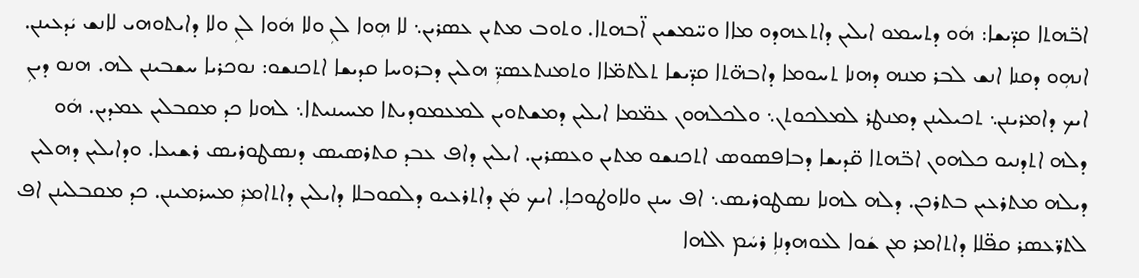ܐܒ̈ܗܬܐ ܩܕ̈ܝܫܐ: ܗܿܘ ܕܬܚܡܘ ܐܝܠܝܢ ܕܐܬܥܗܕܘ ܡܐܐ ܘܚ̈ܡܫܝܢ ܐ̈ܒܗܬܐ. ܘܬܘܒ ܡܬܝܢ ܥܣܪܝܢ܆ ܠܐ ܗܼܘܐ ܠܢܼ ܘܠܐ ܗܿܘܐ ܠܢܼ ܘܠܐ ܕܐܝܬܘܗܝ ܠܐܢܫ ܝܿܕܥܝܢܢ. ܐܢܗܼܘ ܕܩܢܐ ܐܢܫ ܠܒܪ ܡܢܗ ܕܗܢܐ ܬܚܘܡܐ ܕܐܒܗ̈ܬܐ ܩܕ̈ܝܫܐ ܬܠܬܡ̈ܐܐ ܘܬܡܢܬܥܣܪܼ̈ ܗܠܝܢ ܕܒܪܘܚܐ ܩܕܝܫܐ ܐܬܟܢܫܘ: ܢܘܟܪܝܐ ܚܫܒܝܢܢ ܠܗ. ܗܢܘ ܕܝܢܼ ܐܝܟ ܕܐܡܪܝܢܢ܆ ܬܟܝܠܝܢܢ ܕܡܢܛܪ ܠܡܠܟܘܬܢ܆ ܘܠܟܠܗܘܢ ܥܡ̈ܡܐ ܐܝܠܝܢ ܕܡܫܬܘܝܢ ܠܡܥܡܘܕܝܬܐ ܡܚܝܢܝܬܐ܆ ܠܗܢܐ ܟܕ ܡܩܒܠܝܢ ܥܡܕܝܢ. ܗܿܘ ܕܠܗ ܐܬܕܢܝܘ ܟܠܗܘܢ ܐܒ̈ܗܬܐ ܩ̈ܕܝܫܐ ܕܒܐܦܣܘܣ ܐܬܟܢܫܘ ܡܬܝܢ ܘܥܣܪܝܢ. ܐܝܠܝܢ ܕܐܦ ܥܒܕ ܩܬܪܣܝܣ ܕܢܣܛܘܪܝܣ ܪܫܝܥܐ. ܘܕܐܝܠܝܢ ܕܗܠܝܢ ܕܝܠܗ ܡܬܪܥܝܢ ܒܬܪܟܢ. ܕܠܗ ܠܗܢܐ ܢܣܛܘܪܝܣ܆ ܐܦ ܚܢܢ ܘܠܐܘܛܘܟܐܼ. ܐܝܟ ܡܿܢ ܕܐܬܪܥܝܘ ܕܠܩܘܒܠܐ ܕܐܝܠܝܢ ܕܐܬܐܡܪܼ ܡܚܪܡܝܢܢ. ܟܕ ܡܩܒܠܝܢܢ ܐܦ ܠܬܪ̈ܥܣܪ ܩܦ̈ܠܐ ܕܐܬܐܡܪ ܡܢ ܫܿܘܐ ܠܥܘܗܕܢܐܼ ܪܚܿܡ ܐܠܗܐ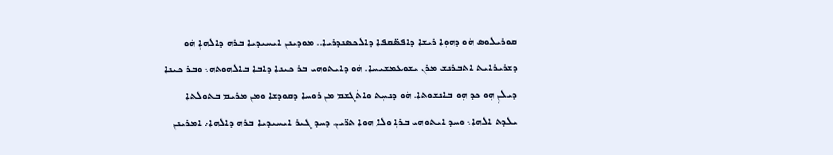ܩܘܪܝܠܘܣ ܗܿܘ ܕܗܘܼܐ ܪܝܫܐ ܕܐܦܣ̈ܩܦܐ ܕܐܠܟܣܢܕܪܝܐ.. ܡܘܕܝܢܢ ܐܝܚܝܕܝܐ ܒܪܗ ܕܐܠܗܐܼ ܗܿܘ ܕܫܪܝܪܐܝܬ ܐܬܒܪܢܫ ܡܪܢ ܝܫܘܥܡܫܝܚܐ. ܗܿܘ ܕܐܝܬܘܗܝ ܒܪ ܟܝܢܐ ܕܐܒܐ ܒܐܠܗܘܬܗ܆ ܘܒܪ ܟܝܢܐ ܕܝܠܢܼ ܗܼܘ ܟܕ ܗܼܘ ܒܐܢܫܘܬܐ. ܗܿܘ ܕܢܚܼܬ ܘܐܬܿܓܫܡ ܡܢ ܪܘܚܐ ܕܩܘܕܫܐ ܘܡܢ ܡܪܝܡ ܒܬܘܠܬܐ ܝܠܕܬ ܐܠܗܐ܆ ܘܚܕ ܐܝܬܘܗܝ ܒܪܐܼ ܘܠܐ ܗܘܐ ܬܪ̈ܝܢ. ܕܚܕ ܓܝܪ ܐܝܚܝܕܝܐ ܒܪܗ ܕܐܠܗܐ܇ ܐܡܪܝܢܢ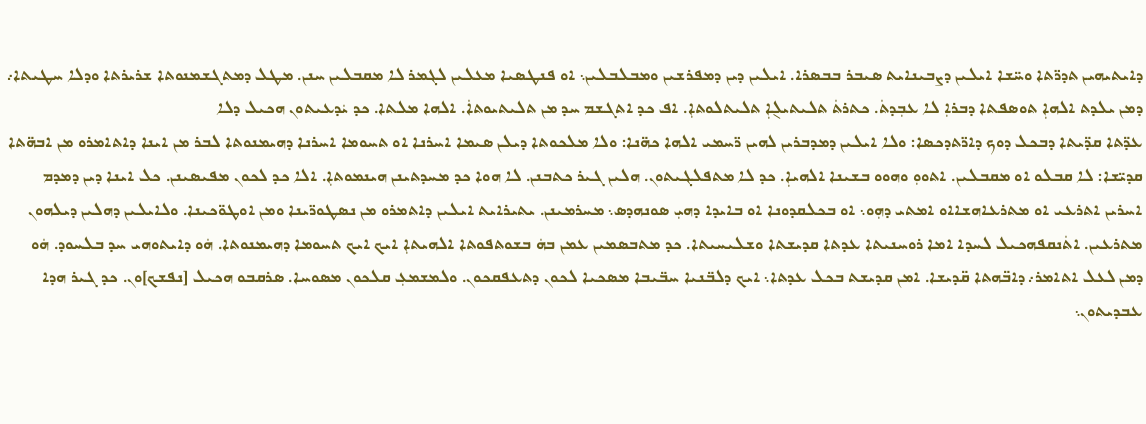ܕܐܝܬܝܗܝܢ ܬܕܪ̈ܬܐ ܘܚ̈ܫܐ ܐܝܠܝܢ ܕܨܒܝܢܐܝܬ ܣܝܒܪ ܒܒܣܪܐ. ܐܝܠܝܢ ܕܝܢ ܕܡܦܪܫܝܢ ܘܡܒܠܒܠܝܢ܆ ܐܘ ܦܢܛܣܝܐ ܡܥܠܝܢ ܠܓܡܪ ܠܐ ܡܩܒܠܝܢ ܚܢܢ. ܡܛܠ ܕܡܬܓܫܡܢܘܬܐ ܫܪܝܪܬܐ ܘܕܠܐ ܚܛܝܬܐ܇ ܕܡܢ ܝܠܕܬ ܐܠܗܐܼ ܬܘܣܦܬܐ ܕܒܪܐܼ ܠܐ ܥܒܼܕܬܿ. ܟܬܪܬܿ ܬܠܝܬܝܠ݈ܐܼ ܬܠܝܬܠܘܬܐܼ. ܐܦ ܟܕ ܐܬܓܫܡ ܚܕ ܡܢ ܬܠܝܬܝܘܬܐܿ. ܐܠܗܐ ܡܠܬܐ. ܟܕ ܝܿܕܥܝܬܘܢ ܗܟܝܠ ܕܠܐ
ܥܕ̈ܬܐ ܩܕ̈ܝܬܐ ܕܒܟܠ ܕܘܟ ܕܐܪ̈ܬܕܟܣܐ: ܘܠܐ ܐܝܠܝܢ ܕܡܕܒܪܝܢ ܠܗܝܢ ܪ̈ܚܡܝ ܐܠܗܐ ܟܗ̈ܢܐ: ܘܠܐ ܡܠܟܘܬܐ ܕܝܠܢ ܣܝܡܐ ܐܚܪܢܐ ܐܘ ܬܚܘܡܐ ܐܚܪܢܐ ܕܗܝܡܢܘܬܐ ܠܒܪ ܡܢ ܐܝܢܐ ܕܐܬܐܡܪܘ ܡܢ ܐܒܗ̈ܬܐ ܩܕܝ̈ܫܐ: ܠܐ ܩܒܠܘ ܐܘ ܡܩܒܠܝܢ. ܐܬܘܘܼ ܘܗܘܘ ܒܫܝܢܐ ܐܠܗܝܐܼ. ܟܕ ܠܐ ܡܬܦܠܓܝܬܘܢ. ܗܠܝܢ ܓܝܪ ܟܬܒܢܢ. ܠܐ ܗܘܐ ܟܕ ܡܚܕܬܝܢܢ ܗܝܢܡܘܬܐܼ. ܐܠܐ ܟܕ ܠܟܘܢ ܡܦܝܣܝܢܢ. ܟܠ ܐܝܢܐ ܕܝܢ ܕܡܕܡ ܐܚܪܝܢ ܐܬܪܥܝ ܐܘ ܡܬܪܥܐܗܫܐܐܘ ܐܡܬܝ ܕܗܼܘ܆ ܐܘ ܒܟܠܩܕܘܢܐ ܐܘ ܒܐܝܕܐ ܕܗܝܼ ܣܘܢܗܕܣ܆ ܡܚܪܡܝܢܢ. ܝܬܝܪܐܝܬ ܐܝܠܝܢ ܕܐܬܡܪܘ ܡܢ ܢܣܛܘܪ̈ܝܢܐ ܘܡܢ ܐܘܛܘ̈ܟܝܢܐ. ܘܠܐܝܠܝܢ ܕܗܠܝܢ ܕܝܠܗܘܢ ܡܬܪܥܝܢ. ܐܬܿܢܩܦܗܟܝܠ ܠܚܕܐ ܐܡܐ ܪܘܚܢܝܬܐ ܥܕܬܐ ܩܕܝܫܬܐ ܘܫܠܝܚܝܬܐ. ܟܕ ܡܬܒܣܡܝܢ ܥܡܢ ܒܗܿ ܒܫܘܬܦܘܬܐ ܐܠܗܝܬܐܼ ܐܝܟ ܐܝܟ ܬܚܘܡܐ ܕܗܝܡܢܘܬܐ. ܗܿܘ ܕܐܝܬܘܗܝ ܚܕ ܒܠܚܘܕ. ܗܿܘ ܕܡܢ ܠܥܠ ܐܬܐܡܪ܇ ܕܐܒ̈ܗܬܐ ܩ̈ܕܝܫܐ. ܐܡܢ ܩܕܝܫܬ ܒܟܠ ܥܕܬܐ܆ ܐܝܟ ܕܠܒ̈ܢܝܐ ܚܒ̈ܝܒܐ ܡܣܟܝܐ ܠܟܘܢ ܕܬܥܦܩܟܘܢ. ܘܠܡܫܡܥܼ ܩܠܟܘܢ ܡܣܘܚܐ. ܣܪܩܒܘ ܗܟܝܠ [ܢܦܫܟ]ܘܢ. ܟܕ ܓܝܪ ܗܕܐ ܥܒܕܝܬܘܢ܆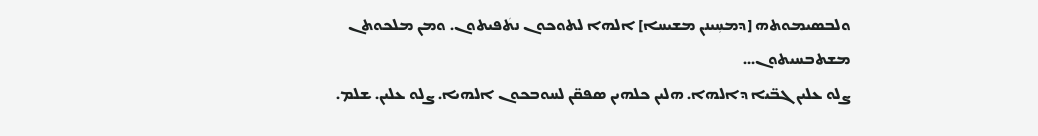ܘܠܒܣܝܡܘܬܗ [ܕܡܚܼܝܢܢ ܡܫܝܚܐ] ܐܠܗܐ ܠܬܘܟܘܢ ܢܬܿܦܝܬܘܢ. ܘܡܢ ܡܠܟܘܬܢ ܡܫܬܒܚܝܬܘܢ…
ܨܠܘ ܥܠܝܢ ܓܒ̈ܝܐ ܕܐܠܗܐ. ܗܠܝܢ ܟܠܗܝܢ ܣܦܩ̈ܢ ܠܚܘܒܟܘܢ ܐܠܗܝܐ. ܨܠܘ ܥܠܝܢ. ܫܠܡ.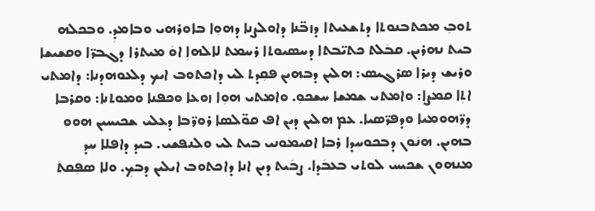ܬܘܒܼ ܡܟܬܒܢܘܬܐ ܕܬܫܥܝܬܐ ܕܙܒ̈ܢܐ ܕܐܘܠܨܢܐ ܕܗܘܼܐ ܒܐܘܪܗܝ ܘܒܐܡܕܼ. ܘܒܟܠܗ ܒܝܬ ܢܗܪܝܢ. ܩܒܿܠܬ ܟܬܝ̈ܒܬܐ ܕܚܣܝܘܬܐ ܪܚܡܬ ܠܐܠܗܐܼ ܐܘܿ ܡܝܬܪܐ ܕܓܒܪ̈ܐ ܘܩܫܝܫܐ ܘܪܝܫ ܕܝܪܐ ܣܪܓܝܣ: ܗܠܝܢ ܕܒܗܝܢ ܦܩܼܕܬ ܠܝ ܕܐܟܬܘܒ ܐܝܟ ܕܠܥܘܗܕܢܐ: ܕܐܡܬܝ ܐܬܼܐ ܩܡܨܐ: ܘܐܡܬܝ ܫܡܫܐ ܚܫܟܘܼ. ܘܐܡܬܝ ܗܘܼܐ ܙܘܥܐ ܘܟܦܢܐ ܘܡܘܬܢܐ: ܘܩܪܒܐ ܕܪ̈ܗܘܡܝܐ ܘܕܦܪ̈ܣܝܐ. ܥܡ ܗܠܝܢ ܕܝܢ ܐܦ ܩܘ̈ܠܣܐ ܪܘܪ̈ܒܐ ܕܥܠܝ ܫܟܝܚܝܢ ܗܘܘ ܒܗܝܢ. ܗܢܿܘܢ ܕܒܟܘܚܕܐ ܪܒܐ ܐܩܝܡܘܢܝ ܒܝܬ ܠܝ ܘܠܢܦܫܝ. ܒܝܕ ܕܐܦܠܐ ܚܕ ܡܢܗܘܢ ܫܟܝܚ ܠܘܬܝ ܒܥܒܿܕܐ. ܨܒܿܝܬ ܕܝܢ ܐܢܐ ܕܐܟܬܘܒ ܐܝܠܝܢ ܕܒܟܼ. ܘܠܐ ܣܦܼܩܬܿ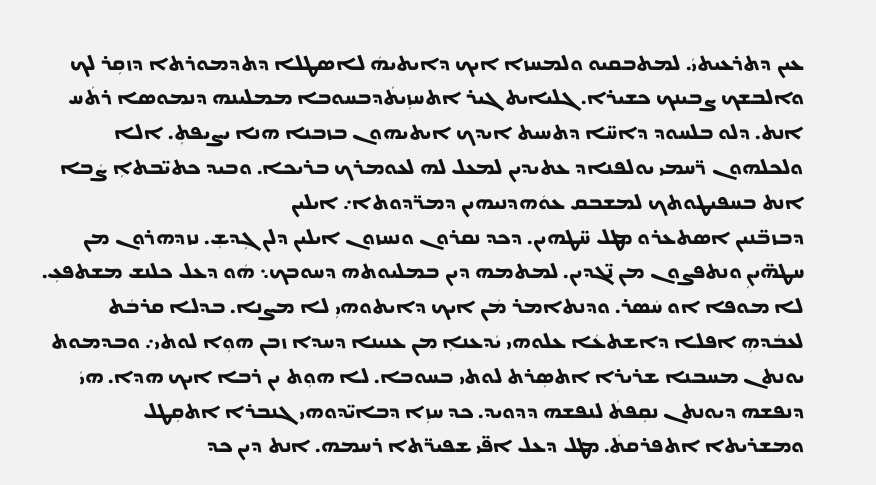ܥܝܢ ܕܬܪܥܝܬܝܿ. ܠܡܬܒܩܝܘ ܘܠܡܚܙܐ ܐܝܟ ܕܐܝܬܝܗܿ ܠܐܣܛܠܐ ܕܬܕܡܘܪܬܐ ܕܙܩܼܪ ܠܟ ܘܐܠܒܫܟ ܨܒܝܢܟ ܟܫܝܪܐ. ܓܠܝܐܝܬ ܓܝܪ ܐܬܚܙܼܝܬܿܕܒܚܘܒܐ ܡܡܠܝܢܗ ܕܢܡܘܣܐ ܪܬܿܚ ܐܢܬ. ܕܠܘ ܒܠܚܘܕ ܕܐܚ̈ܐ ܕܬܚܝܬ ܐܝܕܟ ܐܝܬܝܗܘܢ ܒܙܒܢܐ ܗܢܐ ܝܨܝܦܬܼ. ܐܠܐ ܘܠܟܠܗܘܢ ܪ̈ܚܡܝ ܝܘܠܦܢܐܕ ܥܬܝܕܝܢ ܠܡܥܠ ܠܗ ܠܥܘܡܪܟ ܒܪܝܟܐ. ܘܒܝܕ ܟܬܝ̈ܒܬܐܼ ܨܿܒܐ ܐܢܬ ܒܚܦܝܛܘܬܟ ܠܡܫܒܩ ܥܘܿܗܕܢܝܗܝܢ ܕܡܪ̈ܕܘܬܐ܇ ܐܝܠܝܢ
ܕܒܙܒ̈ܢܝܢ ܐܣܬܥܪܘ ܡܛܠ ܚ̈ܛܗܝܢ. ܕܟܕ ܢܩܪܘܢ ܘܢܚܙܘܢ ܐܝܠܝܢ ܕܠܢ ܓܼܕܫܼ. ܢܙܕܗܪܘܢ ܡܢ ܚܛܗ̈ܝܢܼ ܘܢܬܦܨܘܢ ܡܢ ܢ̈ܓܕܝܢ. ܠܡܬܡܗ ܕܝܢ ܒܡܠܝܘܬܗ ܕܚܘܒܟ܆ ܗܿܘ ܕܥܠ ܟܠܢܫ ܡܫܬܦܥܼ. ܠܐ ܡܘܦܐ ܐܘ ܚܿܣܪ. ܘܕܢܬܐܡܪ ܡܿܢ ܐܝܟ ܕܐܝܬܘܗܝܼ ܠܐ ܡܨܢܐ. ܒܕܠܐ ܩܪܒܿܬ ܠܥܒܿܕܗܼ ܐܦܠܐ ܕܐܫܬܥܿܐ ܥܠܘܗܝ ܝܿܕܥܢܐܼ ܡܢ ܥܢܝܢܐ ܕܚܕܐ ܙܒܢ ܗܘܼܐ ܠܘܬܝ܇ ܘܒܕܡܘܬ ܝܘܢܬܢ ܡܚܒܢܐ ܫܪܝܪܐ ܐܬܣܼܪܬ ܠܘܬܝ ܒܚܘܒܐ. ܠܐ ܗܘܼܬ ܝܢ ܪܒܐ ܐܝܟ ܗܕܐ. ܗܝܿ ܕܢܦܫܗ ܕܝܘܢܬܢ ܢܩܼܦܬܿ ܠܢܦܫܗ ܕܕܘܝܕ. ܟܕ ܚܙܼܐ ܕܒܐܝ̈ܕܘܗܝ ܓܢܒܪܐ ܐܬܩܼܛܠ ܘܡܫܪܝܬܐ ܐܬܦܪܩܬܿ. ܡܛܠ ܕܥܠ ܐܦ̈ܝ ܫܦܝܪ̈ܬܐ ܪܚܡܗ. ܐܢܬ ܕܝܢ ܟܕ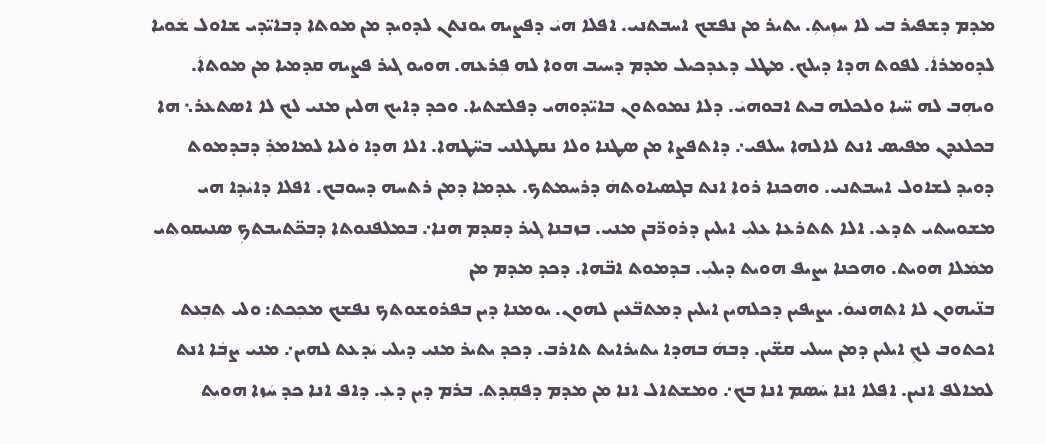ܡܕܡ ܕܫܦܝܪ ܒܝ ܠܐ ܚܙܼܝܬܼ. ܝܬܝܪ ܡܢ ܢܦܫܟ ܐܚܒܬܢܝ. ܐܦܠܐ ܗܝܿ ܕܦܨܝܗ ܝܘܢܬܢ ܠܕܘܝܕ ܡܢ ܡܘܬܐ ܕܒܐܝ̈ܕܝ ܫܐܘܠ ܫܿܘܝܐ ܠܕܘܡܪܐܿ. ܠܦܘܬ ܗܕܐ ܕܝܠܟ. ܡܛܠ ܕܥܕܟܝܠ ܡܕܡ ܕܚܝܒ ܗܘܐ ܠܗ ܦܼܪܥܗ. ܗܘܝܘ ܓܝܪ ܦܨܝܗ ܩܕܡܝܐ ܡܢ ܡܘܬܐܿ. ܘܝܗܼܒ ܠܗ ܚ̈ܝܐ ܘܠܟܠܗ ܒܝܬ ܐܒܘܗܝܿ. ܕܠܐ ܢܡܘܬܘܢ ܒܐܝ̈ܕܘܗܝ ܕܦܠܫܬܝܐ. ܘܟܕ ܕܐܝܟ ܗܠܝܢ ܡܢܝ ܠܟ ܠܐ ܐܣܬܥܪ܆ ܗܐ ܒܟܠܥܕܢ ܡܦܝܣ ܐܢܬ ܠܐܠܗܐ ܚܠܦܝ܇ ܕܐܬܦܨܐ ܡܢ ܣܛܢܐ ܘܠܐ ܢܩܛܠܢܝ ܒܚ̈ܛܗܐ. ܐܠܐ ܗܕܐ ܘܿܠܝܐ ܠܡܐܡܪܼ ܕܒܕܡܘܬ ܕܘܝܕ ܠܫܐܘܠ ܐܚܒܬܢܝ. ܘܗܟܢܐ ܪܘܐ ܐܢܬ ܒܓܣܝܐܘܬܗܿ ܕܪܚܡܬܟ. ܥܕܡܐ ܕܡܢ ܪܬܚܗ ܕܚܘܒܟ. ܐܦܠܐ ܕܐܝܿܕܐ ܗܝ ܡܫܘܚܬܝ ܬܕܥ. ܐܠܐ ܬܬܪܥܐ ܥܠܝܼ ܐܝܠܝܢ ܕܪܘܪ̈ܒܢ ܡܢܝ. ܒܙܒܢܐ ܓܝܪ ܕܩܕܡ ܗܢܐ܇ ܒܡܠܦܢܘܬܐ ܕܒܟ̈ܬܝܒܬܟܼ ܣܢܝܩܘܬܝ ܡܡܿܠܐ ܗܘܝܬ. ܘܗܟܢܐ ܝܨܝܦ ܗܘܝܬ ܕܝܠܝܼ. ܒܕܡܘܬ ܐܒ̈ܗܐ. ܕܟܕ ܡܕܡ ܡܢ
ܒܢ̈ܝܗܘܢ ܠܐ ܐܬܗܢܝܘܿ. ܝܨܝܦܝܢ ܕܟܠܗܝܢ ܐܝܠܝܢ ܕܡܬܒ̈ܥܝܢ ܠܗܘܢ. ܝܘܡܢܐ ܕܝܢ ܒܦܪܘܫܘܬܟ ܢܦܫܟ ܡܟܼܟܬ: ܘܠܝ ܬܒܼܥܬ ܐܟܬܘܒ ܠܟܼ ܐܝܠܝܢ ܕܡܢ ܚܝܠܝ ܩܫ̈ܝܢ. ܕܒܗܿ ܒܗܕܐ ܝܬܝܪܐܝܬ ܬܐܪܒ. ܕܟܕ ܝܬܝܪ ܡܢܝ ܕܝܠܝ ܝܿܕܥܬ ܠܗܝܢ܇ ܡܢܝ ܨܒܿܐ ܐܢܬ ܠܡܐܠܦ ܐܢܝܢ. ܐܦܠܐ ܐܢܐ ܚܿܣܡ ܐܢܐ ܒܟ܇ ܘܡܫܬܐܠ ܐܢܐ ܡܢ ܡܕܡ ܕܦܩܼܕܬ. ܒܪܡ ܕܝܢ ܕܥܼ. ܕܐܦ ܐܢܐ ܟܕ ܚܿܙܐ ܗܘܝܬ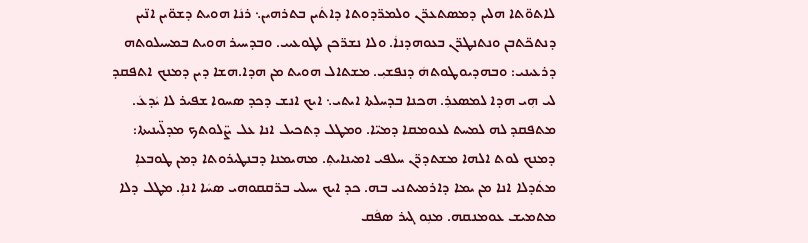ܠܐܬܘ̈ܬܐ ܗܠܝܢ ܕܡܣܬܥܪ̈ܢ ܘܠܡܪ̈ܕܘܬܐ ܕܐܬܿܝܢ ܒܬܪܗܝܢ܆ ܪܢܿܐ ܗܘܝܬ ܕܫܘ̈ܝܢ ܐܢ̈ܝܢ ܕܢܬܟ̈ܬܒܢ ܘܢܬܢܛܪ̈ܢ ܒܥܘܗܕܢܐܿ. ܘܠܐ ܢܫܪ̈ܟܢ ܠܛܘܥܝܝ. ܘܒܕܚܝܪ ܗܘܝܬ ܒܡܚܝܠܘܬܗ ܕܪܥܝܢܝ: ܘܒܗܕܝܘܛܘܬܗܿ ܕܢܦܫܝܼ. ܡܫܬܐܠ ܗܘܝܬ ܡܢ ܗܕܐ.ܗܫܐ ܕܝܢ ܕܡܢܟ ܐܬܦܩܕ ܠܝ ܗܼܝ ܗܕܐ ܠܡܣܥܪܼ. ܗܟܢܐ ܒܕܚܠܬܐ ܐܝܬܝ܆ ܐܝܟ ܐܢܫ ܕܟܕ ܣܚܘܐ ܫܦܝܪ ܠܐ ܝܿܕܥܿ. ܡܬܦܩܕ ܠܗ ܠܡܚܬ ܠܥܘܡܩܐ ܕܡܝ̈ܐ. ܘܡܛܠ ܕܬܟܝܠ ܐܢܐ ܥܠ ܨ̈ܠܘܬܟ ܡܕܠ̈ܝܢܝܬܐ: ܕܡܢܟ ܠܘܬ ܐܠܗܐ ܡܫܬܕܪ̈ܢ ܚܠܦܝ ܐܡܝܢܐܝܬܼ. ܡܗܝܡܢܐ ܕܒܢܛܝܪܘܬܐ ܕܡܢ ܛܘܒܥܐܼ ܡܬܿܕܠܐ ܐܢܐ ܡܢ ܝܡܐ ܕܐܪܡܝܬܢܝ ܒܗ. ܟܕ ܐܝܟ ܚܝܠܝ ܒܪ̈ܩܩܘܗܝ ܣܚܿܐ ܐܢܐܼ. ܡܛܠ ܕܠܐ ܡܬܡܝܫ ܥܘܡܢܩܗ. ܡܢܼܘ ܓܝܪ ܣܦܿܩ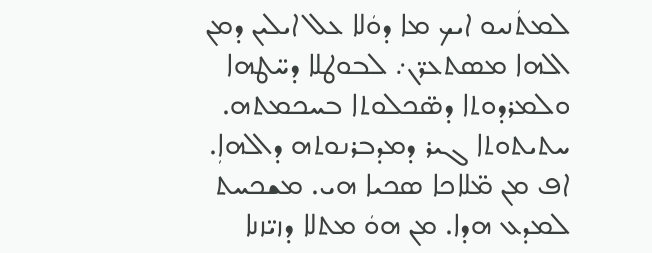ܠܡܬܿܢܝܘ ܐܝܟ ܡܐ ܕܘܿܠܐ ܥܠ ܐܝܠܝܢ ܕܡܢ ܐܠܗܐ ܡܣܬܥܪ̈ܢ܇ ܠܒܘܛܠܐ ܕܚ̈ܛܗܐ ܘܠܡܪܕܘܬܐ ܕܣ̈ܟܠܘܬܐ ܒܚܟܡܬܗ. ܚܬܝܬܘܬܐ ܓܝܪ ܕܡܕܒܪܢܘܬܗ ܕܐܠܗܐܼ. ܐܦ ܡܢ ܡ̈ܠܐܟܐ ܣܟܝܐ ܗܝ. ܡܫܟܚܬ ܠܡܕܥ ܗܕܐ. ܡܢ ܗܘܿ ܡܬܠܐ ܕܙܝ̈ܙܢܐ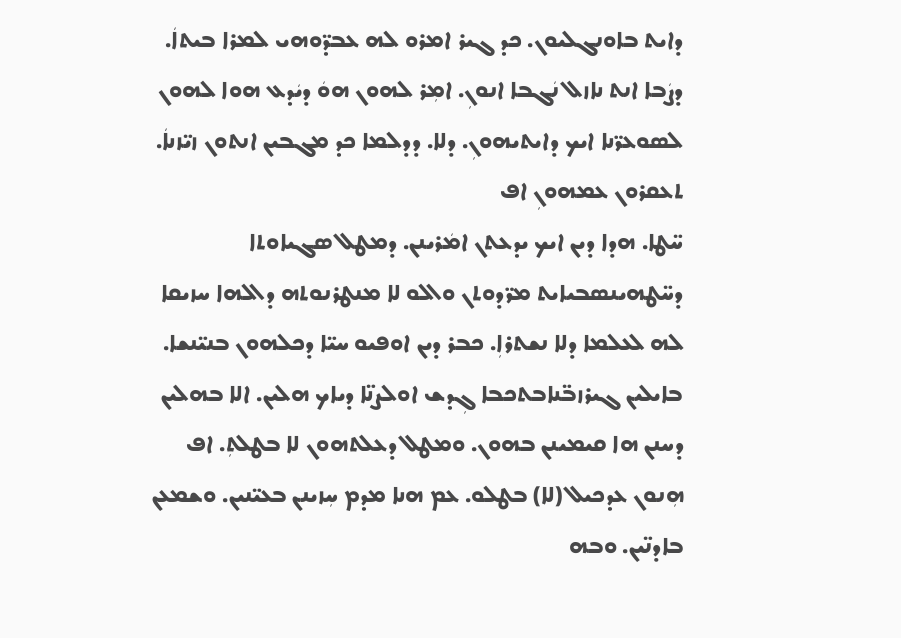ܕܐܝܬ ܒܐܘܢܓܠܝܘܢ. ܟܕ ܓܝܪ ܐܡܪܘ ܠܗ ܥܒܕ̈ܘܗܝ ܠܡܪܐ ܒܝܬܐܿ. ܕܨܿܒܐ ܐܢܬ ܢܐܙܠ ܢܿܓܒܐ ܐܢܘܢܼ. ܐܡܼܪ ܠܗܘܢ ܗܘܿ ܕܝܿܕܥ ܗܘܐ ܠܗܘܢ ܠܣܘܥܪ̈ܢܐ ܐܝܟ ܕܐܝܬܝܗܘܢܼ. ܕܠܐ. ܕܕܠܡܐ ܟܕ ܡܓܒܝܢ ܐܢܬܘܢ ܙܝ̈ܙܢܐܿ. ܬܥܩܪܘܢ ܥܡܗܘܢܼ ܐܦ
ܚ̈ܛܐ. ܗܕܐ ܕܝܢ ܐܝܟ ܝܕܥܬܢ ܐܡܿܪܝܢܢ. ܕܡܛܠ ܣܓܝܐܘܬܐ ܕܚ̈ܛܗܝܢܣܒܝܐܝܬ ܡܪ̈ܕܘܬܢ ܘܐܠܘ ܠܐ ܡܢܛܪܢܘܬܗ ܕܐܠܗܐ ܚܙܝܩܐ ܠܗ ܠܥܠܡܐ ܕܠܐ ܢܫܬܪܐܼ. ܟܒܪ ܕܝܢ ܐܘܦܝܘ ܚܝ̈ܐ ܕܟܠܗܘܢ ܒܢܝ̈ܢܫܐ. ܒܐܝܠܝܢ ܓܝܪܙܒ̈ܢܐܒܬܟܒܐ ܓܼܕܫ ܐܘܠܨܢ̈ܐ ܕܝܐܟ ܗܠܝܢ. ܐܠܐ ܒܗܠܝܢ ܕܚܢܢ ܗܐ ܩܝܡܝܢܢ ܒܗܘܢ. ܘܡܛܠ ܕܥܠܬܗܘܢ ܠܐ ܒܛܠܬܼ. ܐܦ ܗܼܢܘܢ ܥܕܟܝܠ (ܠܐ) ܒܛܠܘ. ܥܡ ܗܢܐ ܡܕܡ ܚܼܙܝܢܢ ܒܥܝ̈ܢܝܢ. ܘܫܡܥܢ ܒܐܕܢ̈ܝܢ. ܘܒܗ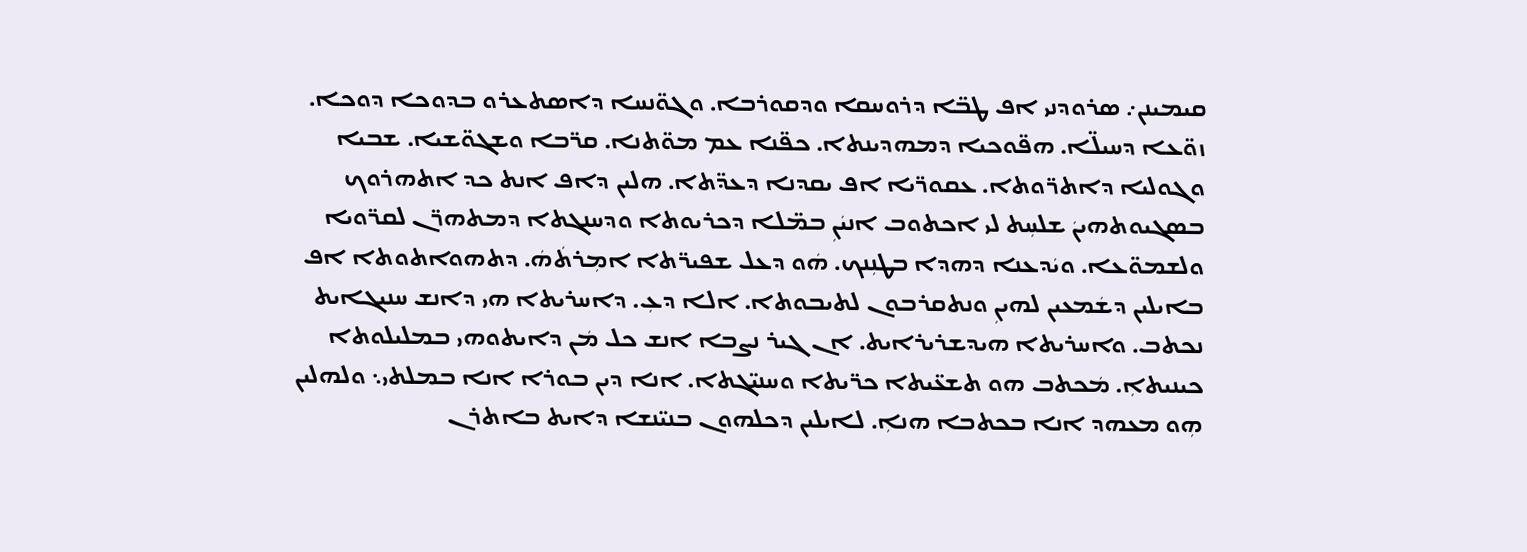ܩܝܡܝܢܢ܇ ܣܪܘܕܢܝ ܐܦ ܛܒ̈ܐ ܕܪܘܚܩܐ ܘܕܩܘܪܒܐ. ܘܓܘ̈ܢܚܐ ܕܐܣܬܥܪܘ ܒܕܘܟܐ ܕܘܟܐ. ܙܘ̈ܥܐ ܕܚܝܠ̈ܐ. ܗܦ̈ܘܟܝܐ ܕܡܗܕܝܢܬܐ. ܟܦ̈ܢܐ ܥܡ ܡܘ̈ܬܢܐ. ܩܪ̈ܒܐ ܘܫܓܘ̈ܫܝܐ. ܫܒܝܐ ܘܓܘܠܝܐ ܕܐܬܪ̈ܘܬܐ. ܥܩܘܪ̈ܝܐ ܐܦ ܝܩܕܢܐ ܕܥܕ̈ܬܐ. ܗܠܝܢ ܕܐܦ ܐܢܬ ܟܕ ܐܬܗܪܘܟ ܒܣܓܝܘܬܗܝܢܿ ܫܠܚܼܬ ܠܝ ܐܟܬܘܒ ܐܢܝܿܢܼ ܒܡ̈ܠܐ ܕܟܪܝܘܬܐ ܘܕܚܢܓܬܐ ܕܡܬܗܪ̈ܢ ܠܩܪ̈ܘܝܐ ܘܠܫܡܘ̈ܥܐ. ܘܝܿܕܥܢܐ ܕܗܕܐ ܒܛܢܼܢܟ. ܗܿܘ ܕܥܠ ܫܦܝܪ̈ܬܐ ܐܡܼܪܬܿܗܿ. ܕܬܗܘܐܬܘܬܐ ܐܦ ܒܐܝܠܝܢ ܕܫܿܡܥܝܢ ܠܗܝܢܼ ܘܢܬܩܪܒܘܢ ܠܬܝܒܘܬܐ. ܐܠܐ ܕܥܼ. ܕܐܚܪܝܬܐ ܗܝ ܕܐܢܫ ܚܢܝܓܐܝܬ ܢܟܬܒ. ܘܐܚܪܝܬܐ ܗܝܕܫܪܝܪܐܝܬ. ܐܢ ܓܝܪ ܢܨܒܐ ܐܢܫ ܟܠ ܡܿܢ ܕܐܝܬܘܗܝ ܒܡܠܝܠܘܬܐ ܟܝܢܝܬܐܼ. ܡܿܟܬܒ ܗܘ ܬܫܥ̈ܝܬܐ ܟܪ̈ܝܬܐ ܘܚܢܝ̈ܓܬܐ. ܐܢܐ ܕܝܢ ܒܘܪܐ ܐܢܐ ܒܡܠܬܝ܆ ܘܠܗܠܝܢ ܗܼܘ ܡܥܗܕ ܐܢܐ ܒܟܬܒܐ ܗܢܐܼ. ܠܐܝܠܝܢ ܕܟܠܗܘܢ ܒܢܝ̈ܢܫܐ ܕܐܝܬ ܒܐܬܪܢ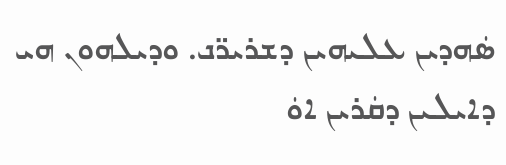ܣܿܗܕܝܢ ܥܠܝܗܝܢ ܕܫܪܝܪ̈ܢ. ܘܕܝܠܗܘܢ ܗܝ ܕܐܝܠܝܢ ܕܩܿܪܝܢ ܐܘܿ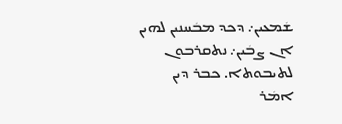ܫܿܡܥܝܢ܇ ܕܟܕ ܡܒܿܚܢܝܢ ܠܗܝܢ ܐܢ ܨܒܿܝܢ܇ ܢܬܩܪܒܘܢ ܠܬܝܒܘܬܐ. ܟܒܪ ܕܝܢ ܐܡܿܪ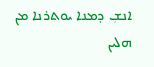ܐܢܫܼ ܕܡܢܐ ܝܘܬܪܢܐ ܡܢ ܗܠܝܢ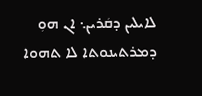ܠܐܝܠܝܢ ܕܩܿܪܝܢ܆ ܐܢ ܗܘܼ ܕܡܪܬܝܢܘܬܐ ܠܐ ܬܗܘܐ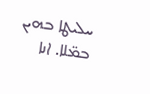ܚܠܝܛܐ ܒܗܝܢ ܒܡ̈ܠܐ. ܐܢܐ